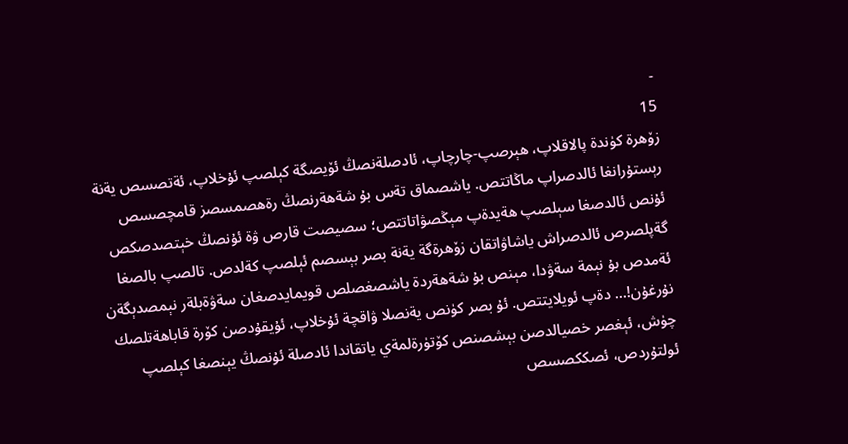-
15
زۆھرة كۈندة پالاقلاپ، ھېرصپ-چارچاپ، ئادصلةنصڭ ئۆيصگة كېلصپ ئۇخلاپ، ئةتصسص يةنة رېستۇرانغا ئالدصراپ ماڭاتتص. ياشصماق تةس بۇ شةھةرنصڭ رةھصمسصز قامچصسص ئۇنص ئالدصغا سېلصپ ھةيدةپ مېڭصۋاتاتتص؛ سصيصت قارص ۋة ئۇنصڭ خېتصدصكص گةپلصرص ئالدصراش ياشاۋاتقان زۆھرةگة يةنة بصر بېسصم ئېلصپ كةلدص. تالصپ بالصغا ئةمدص بۇ نېمة سةۋدا، مېنص بۇ شةھةردة ياشصغصلص قويمايدصغان سةۋةبلةر نېمصدېگةن نۇرغۇن!... دةپ ئويلايتتص. ئۇ بصر كۈنص يةنصلا ۋاقچة ئۇخلاپ، ئۇيقۇدصن كۆرة قاباھةتلصك چۈش، ئېغصر خصيالدصن بېشصنص كۆتۈرةلمةي ياتقاندا ئادصلة ئۇنصڭ يېنصغا كېلصپ ئولتۇردص، ئصككصسص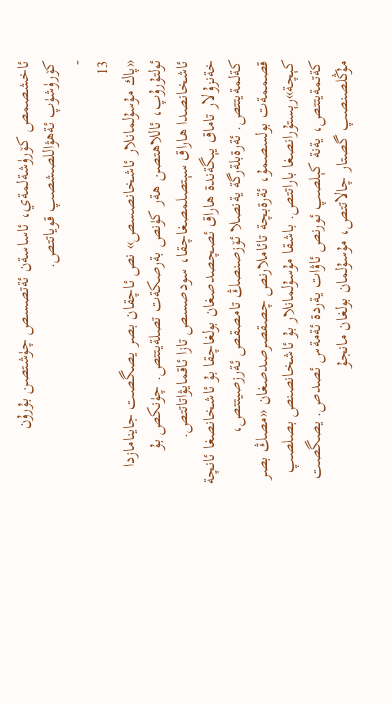ئاخشصمص كۆرۈشةلمةي، ئاساسةن ئةتصسص چۈشتصن بۇرۇن كۆرۈشۈپ ئةھۋاللصشصپ قوياتتص.
-
13
«پاك مۇسۇلمانلار ئاشخانصسص» نص ئاچقان بصر يصگصت جاينامازدا ئولتۇرۇپ، ئاللاھتصن ھةر كۈنص بةرصكةت تصلةيتتص. چۈنكص بۇ ئاشخانصدا ھاراق سېتصلمصغاچقا، سودصسص تازا ئاقمايۋاتاتتص. خةنزۇلار تاماق يېگةندة ھاراق ئصچصدصغان بولغاچقا بۇ ئاشخانصغا ئانچة كةلمةيتتص. ئةرةبلةرگة يةنصلا ئۆزصنصڭ تامصقص ئةرزصيتتص، قصممةت بولسصمۇ، ئةرةبچة تائاملارنص چصقصرصدصغان «مصڭ بصر كېچة»رېستۇرانصغا باراتتص. باشقا مۇسۇلمانلار بۇ ئاشخانصنص بصلصپ كةتمةيتتص، يةنة كېلصپ ئورنص ئاۋات يةردة ئةمةس ئصدص. يصگصت مۇڭلصنصپ گصتار چالاتتص، مۇسۇلمان بولغان مانجۇ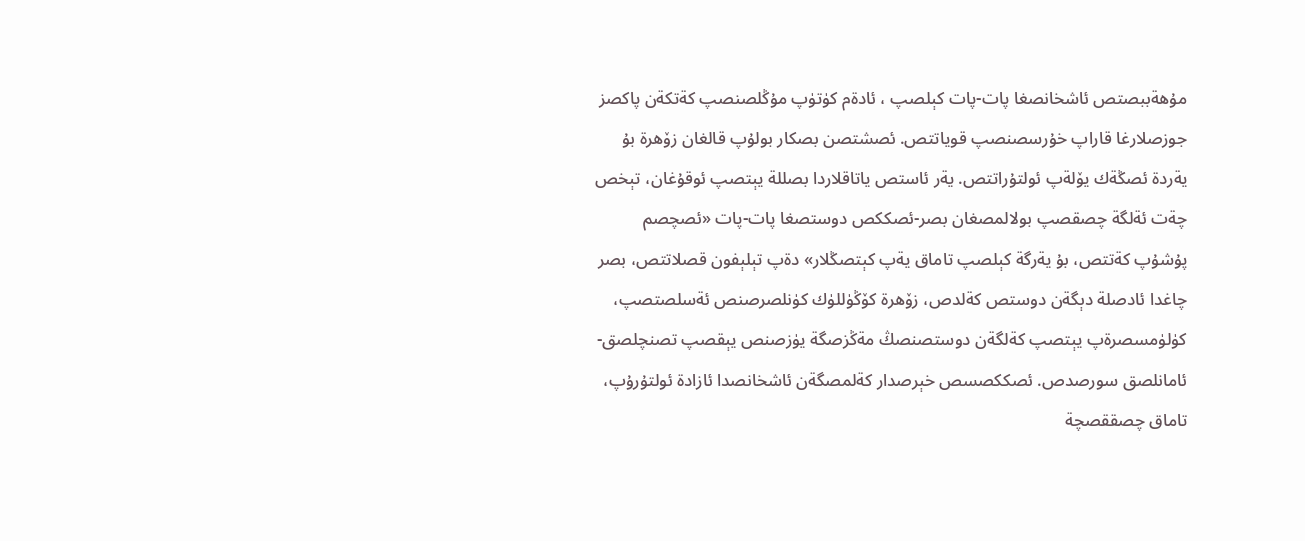مۇھةببصتص ئاشخانصغا پات-پات كېلصپ ، ئادةم كۈتۈپ مۇڭلصنصپ كةتكةن پاكصز جوزصلارغا قاراپ خۇرسصنصپ قوياتتص. ئصشتصن بصكار بولۇپ قالغان زۆھرة بۇ يةردة ئصڭةك يۆلةپ ئولتۇراتتص. يةر ئاستص ياتاقلاردا بصللة يېتصپ ئوقۇغان، تېخص چةت ئةلگة چصقصپ بولالمصغان بصر-ئصككص دوستصغا پات-پات «ئصچصم پۇشۇپ كةتتص، بۇ يةرگة كېلصپ تاماق يةپ كېتصڭلار» دةپ تېلېفون قصلاتتص، بصر چاغدا ئادصلة دېگةن دوستص كةلدص، زۆھرة كۆڭۈللۈك كۈنلصرصنص ئةسلصتصپ، كۈلۈمسصرةپ يېتصپ كةلگةن دوستصنصڭ مةڭزصگة يۈزصنص يېقصپ تصنچلصق-ئامانلصق سورصدص. ئصككصسص خېرصدار كةلمصگةن ئاشخانصدا ئازادة ئولتۇرۇپ، تاماق چصققصچة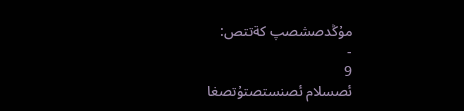مۇڭدصشصپ كةتتص:
-
9
ئصسلام ئصنستصتۇتصغا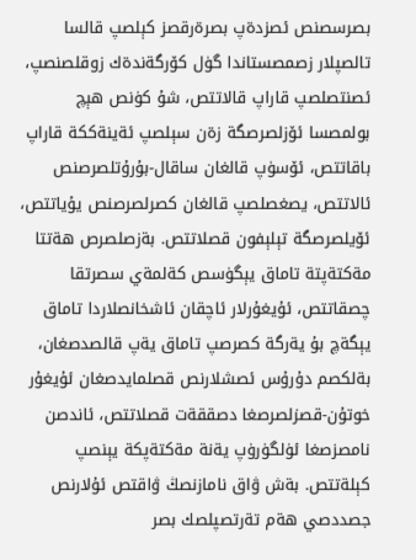بصرسصنص ئصزدةپ بصرةرقصز كېلصپ قالسا تالصپلار زصمصستاندا گۈل كۆرگةندةك زوقلصنصپ، ئصنتصلصپ قاراپ قالاتتص، شۇ كۈنص ھېچ بولمصسا ئۆزلصرصگة زةن سېلصپ ئةينةككة قاراپ باقاتتص، ئۆسۈپ قالغان ساقال-بۇرۇتلصرصنص ئالاتتص، يصغصلصپ قالغان كصرلصرصنص يۇياتتص، ئۆيلصرصگة تېلېفون قصلاتتص. بةزصلصرص ھةتتا مةكتةپتة تاماق يېگۈسص كةلمةي سصرتقا چصقاتتص، ئۇيغۇرلار ئاچقان ئاشخانصلاردا تاماق يېگةچ بۇ يةرگة كصرصپ تاماق يةپ قالصدصغان، بةلكصم دۇرۇس ئصشلارنص قصلمايدصغان ئۇيغۇر خوتۇن-قصزلصرصغا دصققةت قصلاتتص، ئاندصن نامصزصغا ئۈلگۈرۈپ يةنة مةكتةپكة يېنصپ كېلةتتص. بةش ۋاق نامازنصڭ ۋاقتص ئۇلارنص جصددصي ھةم تةرتصپلصك بصر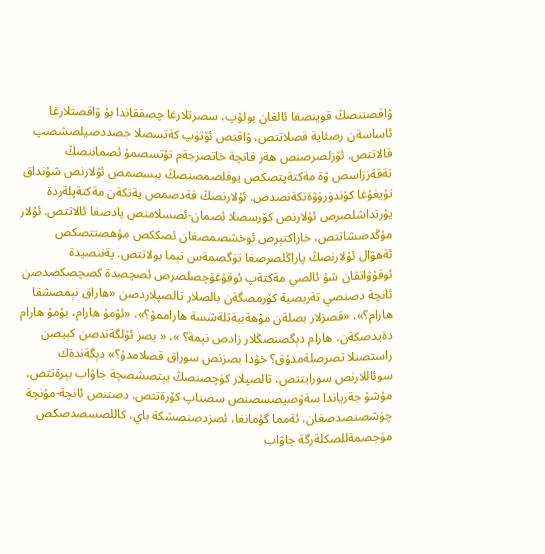ۋاقصتنصڭ قوينصغا ئالغان بولۇپ، سصرتلارغا چصققاندا بۇ ۋاقصتلارغا ئاساسةن رصئاية قصلاتتص، ۋاقتص ئۆتۈپ كةتسصلا جصددصيلصشصپ قالاتتص. ئۆزلصرصنص ھةر قانچة خاتصرجةم تۇتسصمۇ ئصماننصڭ تةقةززاسص ۋة مةكتةپتصكص يوقلصمصنصڭ بېسصمص ئۇلارنص شۇنداق تۇيغۇغا كۆندۈرۈۋةتكةنصدص. ئۇلارنصڭ قةدصمص يةتكةن مةكتةپلةردة يۇرتداشلصرص ئۇلارنص كۆرسصلا ئصمان-ئصسلامنص يادصغا ئالاتتص. ئۇلار مۇڭدصشاتتص، خاراكتېرص ئوخشصمصغان ئصككص مۇھصتتصكص ئةھۋال ئۇلارنصڭ پاراڭلصرصغا تۈگصمةس تېما بولاتتص. پةننصيدة ئوقۇۋاتقان شۇ ئالصي مةكتةپ ئوقۇغۇچصلصرص ئصچصدة كصچصكصدصن ئانچة دصنصي تةربصية كۆرمصگةن بالصلار تالصپلاردصن «ھاراق نېمصشقا ھارام؟»، «قصزلار بصلةن مۇھةببةتلةشسة ھاراممۇ؟»، «ئۇمۇ ھارام، بۇمۇ ھارام دةيدصكةن، ھارام دېگصنصڭلار زادص نېمة؟ »، « بصز ئۆلگةندصن كېيصن راستصنلا تصرصلةمدۇق؟ خۇدا بصزنص سوراق قصلامدۇ؟» دېگةندةك سوئاللارنص سورايتتص، تالصپلار كۈچصنصڭ يېتصشصچة جاۋاب بېرةتتص، مۇشۇ جةرياندا سةۋصيصسصنص سصناپ كۆرةتتص. دصننص ئانچة-مۇنچة چۈشصنصدصغان، ئةمما گۇمانغا، ئصزدصنصشكة باي، كاللصسصدصكص مۈجصمةللصكلةرگة جاۋاب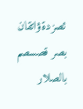ئصزدةۋاتقان بصر قصسصم بالصلار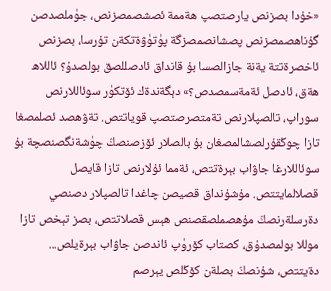«خۇدا بصزنص يارصتصپ ھةممة ئصشصمصزنص، جۈملصدصن گۇناھصمصزنص پصشانصمصزگة پۈتۈۋةتكةن تۇرسا، بصزنص ئاخصرةتتة يةنة جازالصسا بۇ قانداق ئادصللصق بولصدۇ؟ ئاللاھ ھةق، ئادصل ئةمةسمصدص؟» دېگةندةك ئۆتكۈر سوئاللارنص سوراپ، تالصپلارنص تةمتصرصتصپ قوياتتص. تةۋھصد ئصلمصغا تازا چوڭقۇرلصشالمصغان بۇ بالصلار ئۆزصنصڭ چۈشةنگصنصچة بۇ سوئاللارغا جاۋاب بېرةتتص، ئةمما ئۇلارنص تازا قايصل قصلالمايتتص. مۇشۇنداق قصيصن چاغدا تالصپلار دصنصي دةرسلةرنصڭ مۇھصملصقصنص ھېس قصلاتتص، بصز تېخص تازا موللا بولمصدۇق، كصتاب كۆرۈپ ئاندصن جاۋاب بېرةيلص... دةيتتص، شۇنصڭ بصلةن كۆڭلص يېرصم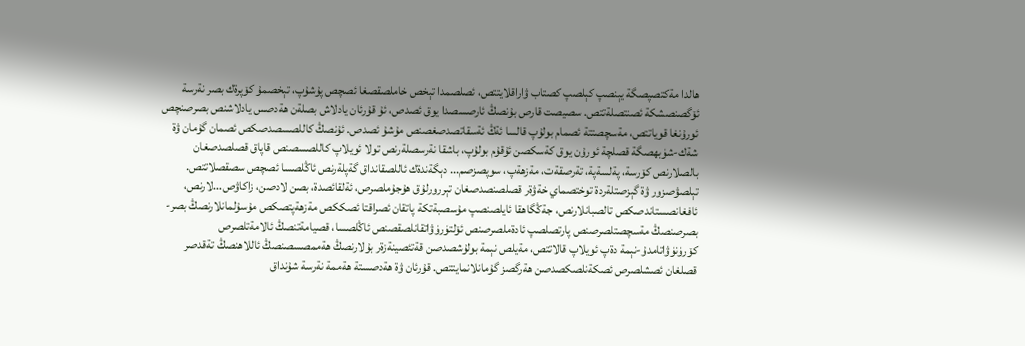ھالدا مةكتصپصگة يېنصپ كېلصپ كصتاب ۋاراقلايتتص، ئصلصمدا تېخص خاملصقصغا ئصچص پۇشۇپ، تېخصمۇ كۆپرةك بصر نةرسة ئۆگصنصشكة ئصنتصلةتتص. سصيصت قارص بۇنصڭ ئارصسصدا يوق ئصدص، ئۇ قۇرئان يادلاش بصلةن ھةدصس يادلاشنص بصرصنچص ئورۇنغا قوياتتص، مةسچصتتة ئصمام بولۇپ قالسا ئةڭ ئةسقاتصدصغصنص مۇشۇ ئصدص. ئۇنصڭ كاللصسصدصكص ئصمان گۇمان ۋة شةك-شۈبھصگة قصلچة ئورۇن يوق كةسكصن ئۇقۇم بولۇپ، باشقا نةرسصلةرنص تولا ئويلاپ كاللصسصنص قاپاق قصلصدصغان بالصلارنص كۆرسة، پةلسةپة، تةرصقةت، مةزھةپ، سوپصزصم... دېگةندةك ئاللصقانداق گةپلةرنص ئاڭلصسا ئصچص سصقصلاتتص. تېلصۋصزور ۋة گېزصتلةردة توختصماي خةۋةر قصلصنصدصغان تېررورلۇق ھۇجۇملصرص، ئةلقائصدة، بصن لادصن، زاكاۋص...لارنص، ئافغانصستاندصكص تالصبانلارنص، جةڭگاھقا ئايلصنصپ مۇسصبةتكة پاتقان ئصراقتا ئصككص مةزھةپتصكص مۇسۇلمانلارنصڭ بصر-بصرصنصڭ مةسچصتلصرصنص پارتصلصپ ئادةملصرصنص ئۆلتۈرۈۋاتقانلصقصنص ئاڭلصسا، قصيامةتنصڭ ئالامةتلصرص كۆرۈنۈۋاتامدۇ-نېمة دةپ ئويلاپ قالاتتص، مةيلص نېمة بولۇشصدصن قةتئصينةزةر بۇلارنصڭ ھةممصسصنصڭ ئاللاھنصڭ تةقدصر قصلغان ئصشلصرص ئصكةنلصكصدصن ھةرگصز گۇمانلانمايتتص. قۇرئان ۋة ھةدصستة ھةممة نةرسة شۇنداق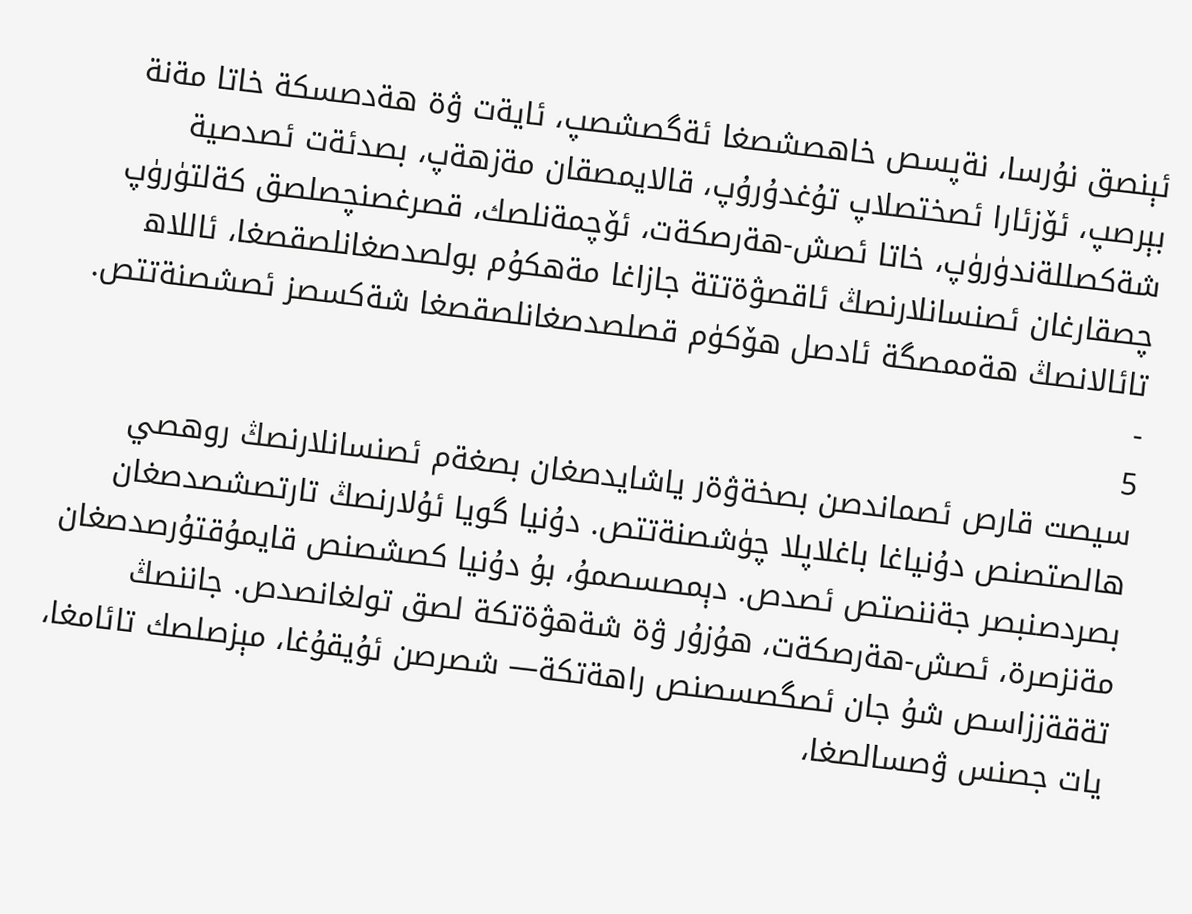ئېنصق نۇرسا، نةپسص خاھصشصغا ئةگصشصپ، ئايةت ۋة ھةدصسكة خاتا مةنة بېرصپ، ئۆزئارا ئصختصلاپ تۇغدۇرۇپ، قالايمصقان مةزھةپ، بصدئةت ئصدصية شةكصللةندۈرۈپ، خاتا ئصش-ھةرصكةت، ئۆچمةنلصك، قصرغصنچصلصق كةلتۈرۈپ چصقارغان ئصنسانلارنصڭ ئاقصۋةتتة جازاغا مةھكۇم بولصدصغانلصقصغا، ئاللاھ تائالانصڭ ھةممصگة ئادصل ھۆكۈم قصلصدصغانلصقصغا شةكسصز ئصشصنةتتص.
-
5
سيصت قارص ئصماندصن بصخةۋةر ياشايدصغان بصغةم ئصنسانلارنصڭ روھصي ھالصتصنص دۇنياغا باغلاپلا چۈشصنةتتص. دۇنيا گويا ئۇلارنصڭ تارتصشصدصغان بصردصنبصر جةننصتص ئصدص. دېمصسصمۇ، بۇ دۇنيا كصشصنص قايمۇقتۇرصدصغان مةنزصرة، ئصش-ھةرصكةت، ھۇزۇر ۋة شةھۋةتكة لصق تولغانصدص. جاننصڭ تةقةززاسص شۇ جان ئصگصسصنص راھةتكة— شصرصن ئۇيقۇغا، مېزصلصك تائامغا، يات جصنس ۋصسالصغا،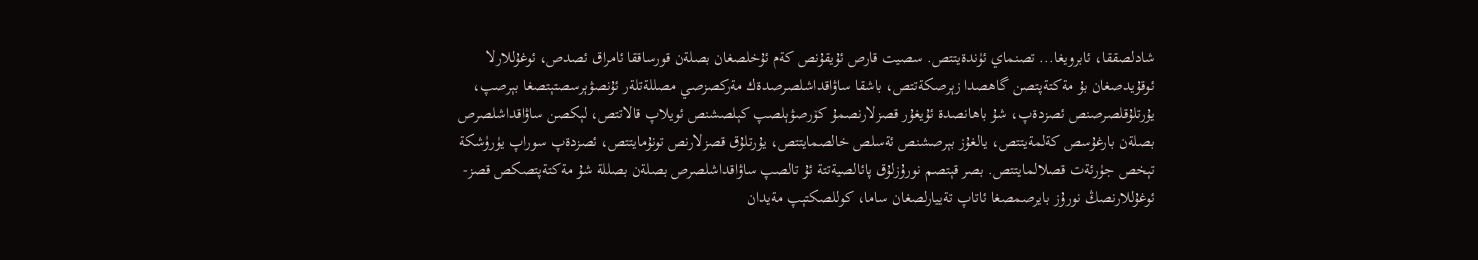شادلصققا، ئابرويغا... تصنماي ئۈندةيتتص. سصيت قارص ئۇيقۇنص كةم ئۇخلصغان بصلةن قورساققا ئامراق ئصدص، ئوغۇللارلا ئوقۇيدصغان بۇ مةكتةپتصن گاھصدا زېرصكةتتص، باشقا ساۋاقداشلصرصدةك مةركصزصي مصللةتلةر ئۇنصۋېرسصتېتصغا بېرصپ، يۇرتلۇقلصرصنص ئصزدةپ، شۇ باھانصدة ئۇيغۇر قصزلارنصمۇ كۆرصۋېلصپ كېلصشنص ئويلاپ قالاتتص، لېكصن ساۋاقداشلصرص بصلةن بارغۇسص كةلمةيتتص، يالغۇز بېرصشنص ئةسلص خالصمايتتص، يۇرتلۇق قصزلارنص تونۇمايتتص، ئصزدةپ سوراپ يۈرۈشكة تېخص جۈرئةت قصلالمايتتص. بصر قېتصم نورۇزلۇق پائالصيةتتة ئۇ تالصپ ساۋاقداشلصرص بصلةن بصللة شۇ مةكتةپتصكص قصز-ئوغۇللارنصڭ نورۇز بايرصمصغا ئاتاپ تةييارلصغان ساما، كوللصكتېپ مةيدان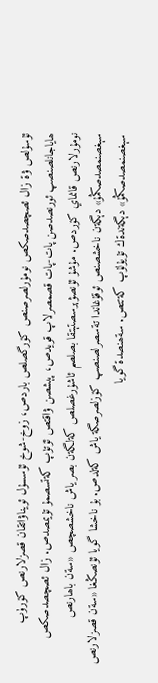ئۇسۇلص ۋة زال ئصچصدصكص نومۇرلصرصنص كۆرگصلص باردص، زوخ-شوخ ئۇسسۇل ئويناۋاتقان قصزلارنص كۆرۈپ ھاياجانلصنصپ ئورنصدصن پات-پات قصمصرلاپ قويدص، پېشصن ۋاقتص ئۆتۈپ كةتسصمۇ تۇيمصدص. زال ئصچصدصكص نومۇرلارنص قانماي كۆردص. مۇشۇ ئۇنصۋېرسصتېتقا بصلصم ئاشۇرغصلص كةلگةن بصر ياش ناخشصچص «سةن باھارنص سېغصنمصدصڭمۇ» دېگةن ناخشصنص ئوقۇغاندا تةسصرلصنصپ كۆزلصرصگة ياش كةلدص. بۇ ناخشا گويا ئۇنصڭغا «سةن قصزلارنص سېغصنمصدصڭمۇ» دېگةندةك تۇيۇلۇپ كةتتص. سةھنصدة گويا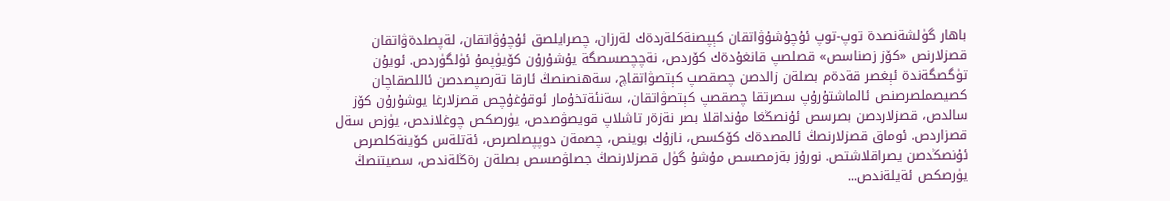باھار گۈلشةنصدة توپ-توپ ئۇچۇشۇۋاتقان كېپصنةكلةردةك لةرزان، چصرايلصق ئۇچۇۋاتقان، لةپصلدةۋاتقان قصزلارنص «كۆز زصناسص» قصلصپ قانغۇدةك كۆردص، نةچچصسصگة يۇشۇرۇن كۆيۈپمۇ ئۈلگۈردص. ئويۇن تۈگصگةندة ئېغصر قةدةم بصلةن زالدصن چصقصپ كېتصۋاتقاچ، سةھنصنصڭ ئارقا تةرصپصدصن ئاللصقاچان كصيصملصرصنص ئالماشتۇرۇپ سصرتقا چصقصپ كېتصۋاتقان، سةنئةتخۇمار ئوقۇغۇچص قصزلارغا يوشۇرۇن كۆز سالدص، قصزلاردصن بصرسص ئۇنصڭغا مۇنداقلا بصر نةزةر تاشلاپ قويصۋصدص، يۈرصكص چوغلاندص، يۈزص سةل قصزاردص. ئوماق قصزلارنصڭ ئالمصدةك كۆكسص، نازۇك بوينص، چصمةن دوپپصلصرص، ئةتلةس كۆينةكلصرص ئۇنصڭدصن يصراقلاشتص. نورۇز بةزمصسص مۇشۇ گۈل قصزلارنصڭ جصلۋصسص بصلةن رةڭلةندص، سصيتنصڭ يۈرصكص ئةيلةندص...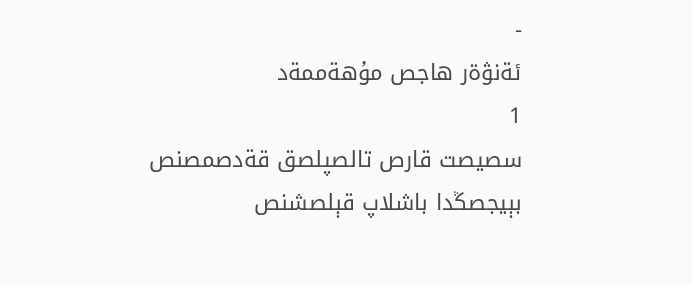-
ئةنۋةر ھاجص مۇھةممةد
1
سصيصت قارص تالصپلصق قةدصمصنص بېيجصڭدا باشلاپ قېلصشنص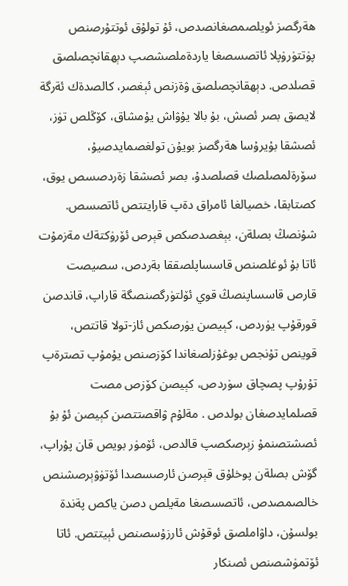ھةرگصز ئويلصمصغانصدص، ئۇ تولۇق ئوتتۇرصنص پۈتتۈرۈپلا ئاتصسصغا ياردةملصشصپ دېھقانچصلصق قصلدص. دېھقانچصلصق ۋةزنص ئېغصر، كالصدةك ئةرگة لايصق بصر ئصش، بۇ بالا يۇۋاش يۇمشاق، كۆڭلص تۈز، ئصشقا بۇيرۇسا ھةرگصز بويۇن تولغصمايدصيۇ، سۆرةلمصلصك قصلصدۇ، بصر ئصشقا زةردصسص يوق، كصتابقا، خصيالغا ئامراق دةپ قارايتتص ئاتصسص. شۇنصڭ بصلةن، بېغصدصكص قېرص ئۆرۈكتةك مةزمۇت ئاتا بۇ ئوغلصنص قاسساپلصققا بةردص، سصيصت قارص قاسساپنصڭ قوي ئۆلتۈرگصنصگة قاراپ، قاندصن قورقۇپ يۈردص، كېيصن يۈرصكص ئاز-تولا قاتتص، قوينص تۇنجص بوغۇزلصغاندا كۆزصنص يۇمۇپ تصترةپ تۇرۇپ پصچاق سۈردص، كېيصن كۆزص مصت قصلمايدصغان بولدص . مةلۇم ۋاقصتتصن كېيصن ئۇ بۇ ئصشتصنمۇ زېرصكصپ قالدص، ئۆمۈر بويص قان پۇراپ، گۆش بصلةن پوخلۇق قېرصن ئارصسصدا ئۆتۈۋېرصشنص خالصمصدص، ئاتصسصغا مةيلص دصن ياكص پةندة بولسۇن، داۋاملصق ئوقۇش ئارزۇسصنص ئېيتتص. ئاتا ئۆتمۈشصنص ئصنكار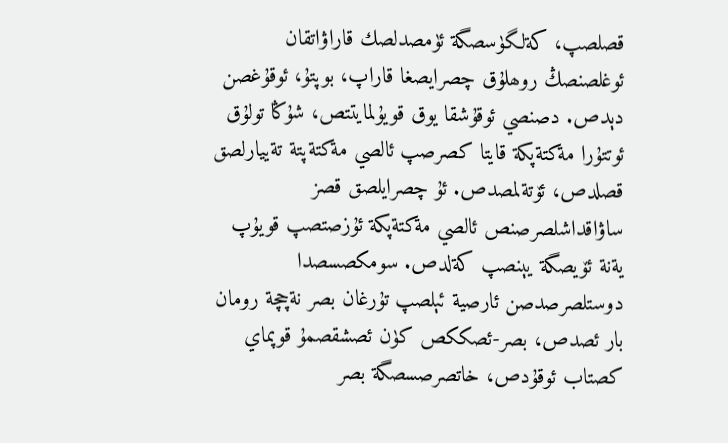قصلصپ، كةلگۈسصگة ئۈمصدلصك قاراۋاتقان ئوغلصنصڭ روھلۇق چصرايصغا قاراپ، بوپتۇ، ئوقۇغصن دېدص. دصنصي ئوقۇشقا يوق قويۇلمايتتص، شۇڭا تولۇق ئوتتۇرا مةكتةپكة قايتا كصرصپ ئالصي مةكتةپتة تةييارلصق قصلدص، ئۆتةلمصدص. ئۇ چصرايلصق قصز ساۋاقداشلصرصنص ئالصي مةكتةپكة ئۇزصتصپ قويۇپ يةنة ئۆيصگة يېنصپ كةلدص. سومكصسصدا دوستلصرصدصن ئارصية ئېلصپ تۇرغان بصر نةچچة رومان بار ئصدص، بصر-ئصككص كۈن ئصشقصمۇ قوپماي كصتاب ئوقۇدص، خاتصرصسصگة بصر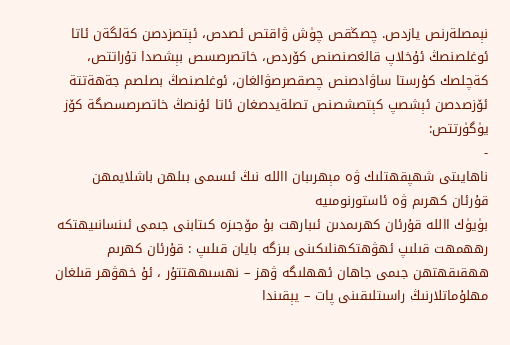نېمصلةرنص يازدص. چصڭقص چۈش ۋاقتص ئصدص، ئېتصزدصن كةلگةن ئاتا ئوغلصنصڭ ئۇخلاپ قالغصنصنص كۆردص، خاتصرصسص بېشصدا تۇراتتص، كةچلصك كۇرستا ساۋادصنص چصقصرصۋالغان، ئوغلصنصڭ بصلصم جةھةتتة ئۆزصدصن ئېشصپ كېتصشصنص تصلةيدصغان ئاتا ئۇنصڭ خاتصرصسصگة كۆز يۈگۈرتتص:
-
ناهايىتى شهپقهتلىك ۋه مېهرىبان االله نىڭ ئىسمى بىلهن باشلايمهن
قۇرئان كهرىم ۋه ئاستورنومىيه
بۈيۈك االله قۇرئان كهرىمدىن ئىبارهت بۇ مۆجىزه كىتابنى جىمى ئىنسانىيهتكه رههمهت قىلىپ ئهۋهتكهنلىكىنى بىزگه بايان قىلىپ : قۇرئان كهرىم ههقىقهتهن جىمى جاهان ئههلىگه ۋهز – نهسىههتتۇر ، ئۇ خهۋهر قىلغان مهلۇماتلارنىڭ راسىتلىقىنى پات – يېقىندا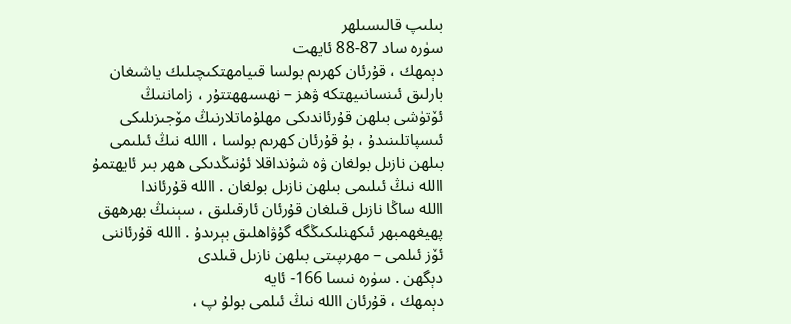بىلىپ قالىسىلهر
سۈره ساد 87-88 ئايهت
دېمهك ، قۇرئان كهرىم بولسا قىيامهتكىچىلىك ياشىغان بارلىق ئىنسانىيهتكه ۋهز – نهسىههتتۇر ، زاماننىڭ ئۆتۈشى بىلهن قۇرئاندىكى مهلۇماتلارنىڭ مۆجىزىلىكى ئىسپاتلىنىدۇ ، بۇ قۇرئان كهرىم بولسا ، االله نىڭ ئىلىمى بىلهن نازىل بولغان ۋه شۇنداقلا ئۇنىڭدىكى ههر بىر ئايهتمۇ االله نىڭ ئىلىمى بىلهن نازىل بولغان . االله قۇرئاندا
االله ساڭا نازىل قىلغان قۇرئان ئارقىلىق ، سېنىڭ بهرههق پهيغهمبهر ئىكهنلىكىڭگه گۇۋاهلىق بېرىدۇ . االله قۇرئاننى ئۆز ئىلمى – مهرىپىتى بىلهن نازىل قىلدى
دېگهن . سۈره نىسا 166- ئايه
دېمهك ، قۇرئان االله نىڭ ئىلمى بولۇ پ ،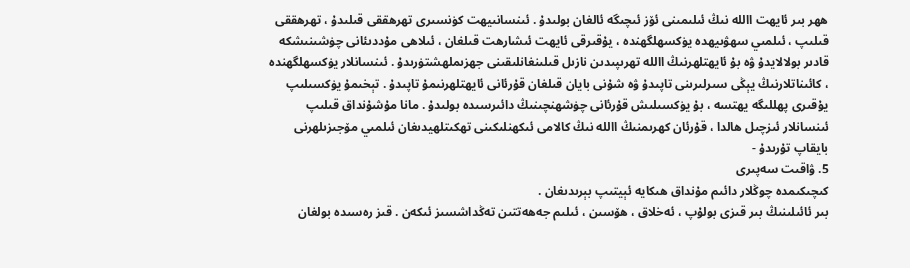ههر بىر ئايهت االله نىڭ ئىلىمىنى ئۆز ئىچىگه ئالغان بولىدۇ . ئىنسانىيهت كۈنسىرى تهرهققى قىلىدۇ ، تهرهققى قىلىپ ، ئىلمىي سهۋىيهده يۈكسهلگهنده ، يۇقىرقى ئايهت ئىشارهت قىلغان ، ئىلاهى مۇددىئانى چۈشىنىشكه قادىر بولالايدۇ ۋه بۇ ئايهتلهرنىڭ االله تهرىپىدىن نازىل قىلىنغانلىقىنى جهزىملهشتۈرىدۇ . ئىنسانلار يۈكسهلگهنده ، كائىناتلارنىڭ يېڭى سىرلىرىنى تاپىدۇ ۋه شۇنى بايان قىلغان قۇرئانى ئايهتلهرنىمۇ تاپىدۇ . تېخىمۇ يۈكسىلىپ يۇقىرى پهللىگه يهتسه ، بۇ يۈكسىلىش قۇرئانى چۈشهنچىنىڭ دائىرسىده بولىدۇ . مانا مۇشۇنداق قىلىپ ئىنسانلار ئىزچىل هالدا ، قۇرئان كهرىمنىڭ االله نىڭ كالامى ئىكهنلىكىنى تهكىتلهيدىغان ئىلمىي مۆجىزىلهرنى بايقاپ تۇرىدۇ -
5. ۋاقىت سەپىرى
كىچىكىمدە چوڭلار دائىم مۇنداق ھىكايە ئېيتىپ بېرىدىغان .
بىر ئائىلىنىڭ بىر قىزى بولۇپ ، ئەخلاق ، ھۆسىن ، ئىلىم جەھەتتىن تەڭداشسىز ئىكەن . قىز رەسىدە بولغان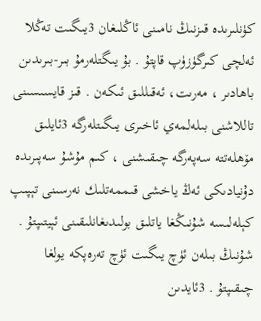كۈنلىرىدە قىزنىڭ نامىنى ئاڭلىغان 3يىگىت تەڭلا ئەلچى كىرگۈزۈپ قاپتۇ . بۇ يىگتلەرمۇ بىر-بىرىدىن باھادىر ، مەرىت، ئەقىللىق ئىكەن . قىز قايسىسىنى تاللاشنى بىلەلمەي ئاخىرى يىگىتلەرگە 3ئايلىق مۆھلەتتە سەپەرگە چىقىشنى ، كىم مۇشۇ سەپىرىدە دۇنيادىكى ئەڭ ياخشى قىممەتلىك نەرسىنى تېپىپ كېلەلىسە شۇنىڭغا ياتلىق بولىدىغانلىقىنى ئېيتىپتۇ . شۇنىڭ بىلەن ئۈچ يىگىت ئۈچ تەرەپكە يولغا چىقىپتۇ . 3ئايدىن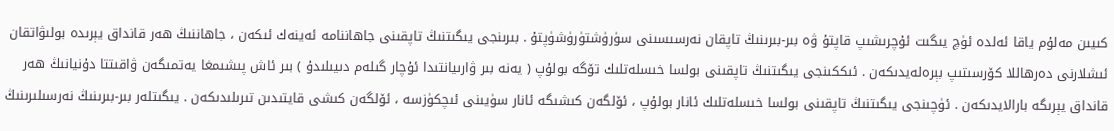كىيىن مەلۇم ياقا ئەلدە ئۈچ يىگىت ئۇچرىشىپ قاپتۇ ۋە بىر-بىرىنىڭ تاپقان نەرسىسىنى سۈرۈشتۈرۈشۈپتۇ . بىرىنجى يىگىتنىڭ تاپقىنى جاھاننامە ئەينەك ئىكەن ، جاھاننىڭ ھەر قانداق يېرىدە بولىۋاتقان ئىشلارنى دەرھاللا كۆرسىتىپ بېرەلەيدىكەن . ئىككىنجى يىگىتنىڭ تاپقىنى بولسا خىسلەتلىك تۆگە بولۇپ ( يەنە بىر ۋارىيانتىدا ئۇچار گىلەم دىيىلىدۇ ) بىر ئاش پىشىمغا يەتمىگەن ۋاقىتتا دۇنيانىڭ ھەر قانداق يېرىگە بارالايدىكەن . ئۈچىنجى يىگىتنىڭ تاپقىنى بولسا خىسلەتلىك ئانار بولۇپ ، ئۆلگەن كىشىگە ئانار سۈيىنى ئىچكۈزسە ، ئۆلگەن كىشى قايتىدىن تىرىلىدىكەن . يىگىتلەر بىر-بىرىنىڭ نەرسىلىرىنىڭ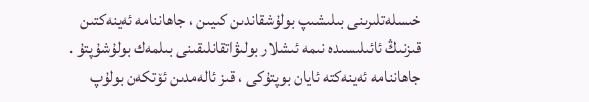خىسلەتلىرىنى بىلىشىپ بولۇشقاندىن كىيىن ، جاھاننامە ئەينەكتىن قىزنىڭ ئائىلىسىدە نىمە ئىشلار بولىۋاتقانلىقىنى بىلمەك بولۇشۇپتۇ . جاھاننامە ئەينەكتە ئايان بوپتۇكى ، قىز ئالەمدىن ئۆتكەن بولۇپ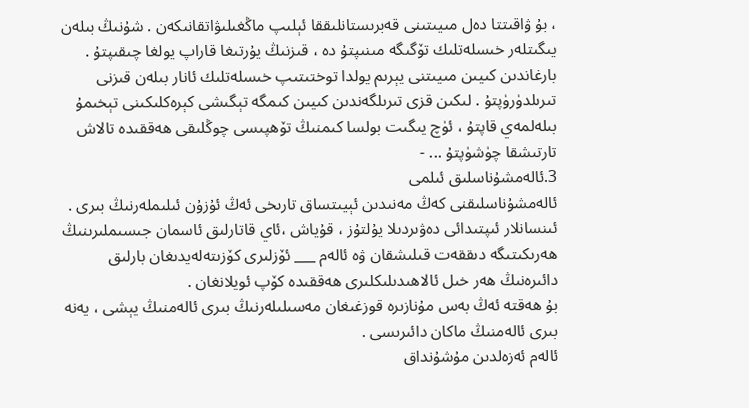، بۇ ۋاقىتتا دەل مىيىتىنى قەبرىستانلىققا ئېلىپ ماڭغىلىۋاتقانىكەن . شۇنىڭ بىلەن يىگىتلەر خىسلەتلىك تۆگىگە مىنىپتۇ دە ، قىزنىڭ يۇرتىغا قاراپ يولغا چىقىپتۇ . بارغاندىن كىيىن مىيىتنى يېرىم يولدا توختىتىپ خىسلەتلىك ئانار بىلەن قىزنى تىرىلدۈرۈپتۇ . لىكىن قزى تىرىلگەندىن كىيىن كىمگە تېگىشى كېرەكلىكىنى تېخىمۇ بىلەلمەي قاپتۇ ، ئۈچ يىگىت بولسا كىمنىڭ تۆھپىسى چوڭلىقى ھەققىدە تالاش تارتىشقا چۈشۈپتۇ ... -
3.ئالەمشۇناسلىق ئىلمى
ئالەمشۇناسلىقنى كەڭ مەنىدىن ئېيىتساق تارىخى ئەڭ ئۇزۇن ئىلىملەرنىڭ بىرى . ئىنسانلار ئىپتىدائى دەۋىردىلا يۇلتۇز ، قۇياش ،ئاي قاتارلىق ئاسمان جىسىملىرىنىڭ ھەرىكىتىگە دىققەت قىلىشقان ۋە ئالەم ___ ئۆزلىرى كۆزىتەلەيدىغان بارلىق دائىرەنىڭ ھەر خىل ئالاھىدىلىكلىرى ھەققىدە كۆپ ئويلانغان .
بۇ ھەقتە ئەڭ بەس مۇنازىرە قوزغىغان مەسىلىلەرنىڭ بىرى ئالەمنىڭ يېشى ، يەنە بىرى ئالەمنىڭ ماكان دائىرىسى .
ئالەم ئەزەلدىن مۇشۇنداق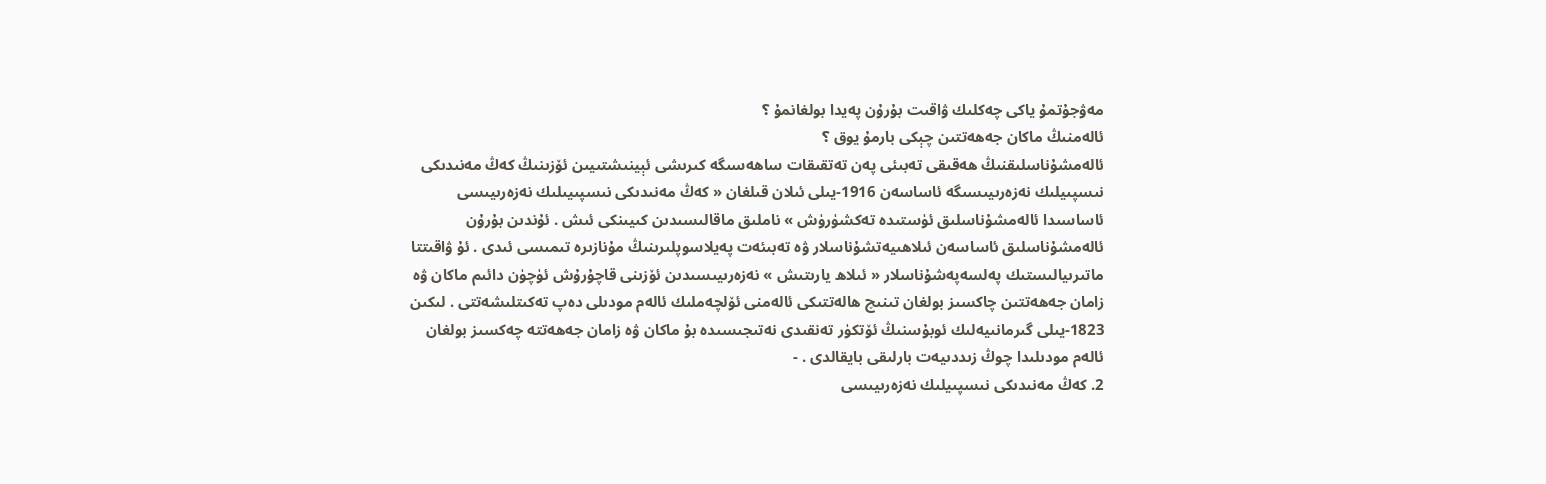مەۋجۇتمۇ ياكى چەكلىك ۋاقىت بۇرۇن پەيدا بولغانمۇ ؟
ئالەمنىڭ ماكان جەھەتتىن چېكى بارمۇ يوق ؟
ئالەمشۇناسلىقنىڭ ھەقىقى تەبىئى پەن تەتقىقات ساھەسىگە كىرىشى ئېينىشتىيىن ئۆزىنىڭ كەڭ مەنىدىكى نىسپىيلىك نەزەرىيىسىگە ئاساسەن 1916-يىلى ئىلان قىلغان « كەڭ مەنىدىكى نىسپىيىلىك نەزەرىيىسى ئاساسىدا ئالەمشۇناسلىق ئۈستىدە تەكشۈرۈش » ناملىق ماقالىسىدىن كىيىنكى ئىش . ئۇندىن بۇرۇن ئالەمشۇناسلىق ئاساسەن ئىلاھىيەتشۇناسلار ۋە تەبىئەت پەيلاسوپلىرىنىڭ مۇنازىرە تىمىسى ئىدى . ئۇ ۋاقىتتا ماتىرىيالىستىك پەلسەپەشۇناسلار « ئىلاھ يارىتىش » نەزەرىيىسىدىن ئۆزىنى قاچۇرۇش ئۈچۈن دائىم ماكان ۋە زامان جەھەتتىن چاكسىز بولغان تىنىچ ھالەتتىكى ئالەمنى ئۆلچەملىك ئالەم مودىلى دەپ تەكىتلىشەتتى . لىكىن 1823-يىلى گىرمانىيەلىك ئوبۇسنىڭ ئۆتكۈر تەنقىدى نەتىجىسىدە بۇ ماكان ۋە زامان جەھەتتە چەكسىز بولغان ئالەم مودىلىدا چوڭ زىددىيەت بارلىقى بايقالدى . -
2. كەڭ مەنىدىكى نىسپىيلىك نەزەرىيىسى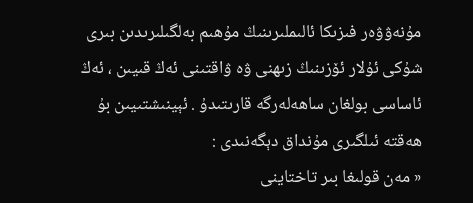مۇنەۋۋەر فىزىكا ئالىملىرىنىڭ مۇھىم بەلگىلىرىدىن بىرى شۇكى ئۇلار ئۆزىنىڭ زىھنى ۋە ۋاقتىنى ئەڭ قىيىن ، ئەڭ ئاساسى بولغان ساھەلەرگە قارىتىدۇ . ئېينىشتىيىن بۇ ھەقتە ئىلگىرى مۇنداق دېگەنىدى :
« مەن قولىغا بىر تاختاينى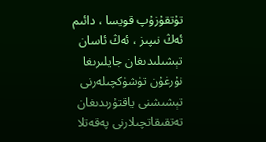تۇتقۇزۇپ قويسا ، دائىم ئەڭ نىپىز ، ئەڭ ئاسان تېشىلىدىغان جايلىرىغا نۇرغۇن تۈشۈكچىلەرنى تېشىشنى ياقتۇرىدىغان تەتقىقاتچىلارنى پەقەتلا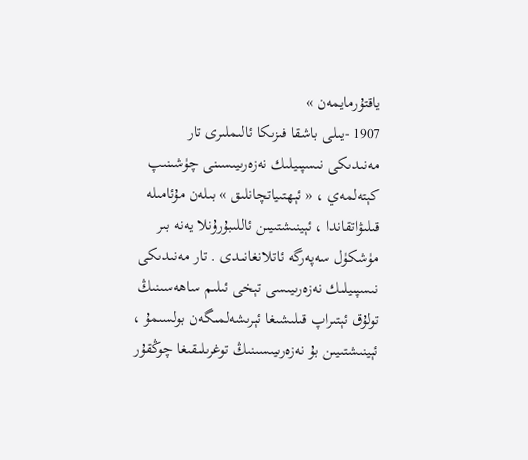ياقتۇرمايمەن »
1907 -يىلى باشقا فىزىكا ئالىملىرى تار مەنىدىكى نىسپىيلىك نەزەرىيىسىنى چۈشىنىپ كېتەلمەي ، « ئېھتىياتچانلىق » بىلەن مۇئامىلە قىلىۋاتقاندا ، ئېينىشتىيىن ئاللىبۇرۇنلا يەنە بىر مۈشكۈل سەپەرگە ئاتلانغانىدى . تار مەنىدىكى نىسپىيلىك نەزەرىيىسى تېخى ئىلىم ساھەسىنىڭ تولۇق ئېتىراپ قىلىشىغا ئېرىشەلمىگەن بولسىمۇ ، ئېينىشتىيىن بۇ نەزەرىيىسىنىڭ توغرىلىقىغا چوڭقۇر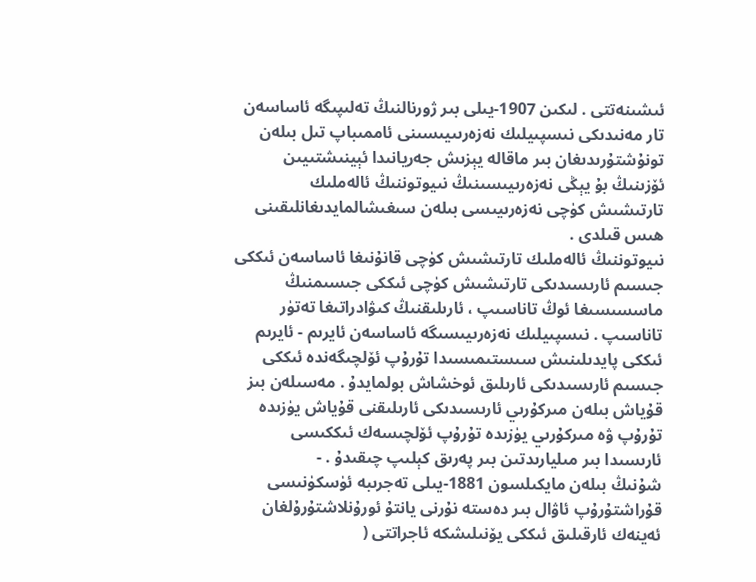ئىشىنەتتى . لىكىن 1907-يىلى بىر ژورنالنىڭ تەلىپىگە ئاساسەن تار مەنىدىكى نىسپىيلىك نەزەرىىيىسىنى ئاممىباپ تىل بىلەن تونۇشتۇرىدىغان بىر ماقالە يېزىش جەريانىدا ئېينىشتىيىن ئۆزىنىڭ بۇ يېڭى نەزەرىيىسىنىڭ نىيوتوننىڭ ئالەملىك تارتىشىش كۈچى نەزەرىيىسى بىلەن سىغىشالمايدىغانلىقىنى ھىس قىلدى .
نىيوتوننىڭ ئالەملىك تارتىشىش كۈچى قانۇنىغا ئاساسەن ئىككى جىسىم ئارىسىدىكى تارتىشىش كۈچى ئىككى جىسىمنىڭ ماسسىسىغا ئوڭ تاناسىپ ، ئارىلىقنىڭ كىۋادراتىغا تەتۈر تاناسىپ . نىسپىيلىك نەزەرىيىسىگە ئاساسەن ئايرىم - ئايرىم ئىككى پايدىلىنىش سىستىمىسىدا تۇرۇپ ئۆلچىگەندە ئىككى جىسىم ئارىسىدىكى ئارىلىق ئوخشاش بولمايدۇ . مەسىلەن بىز قۇياش بىلەن مىركۇرىي ئارىسىدىكى ئارىلىقنى قۇياش يۈزىدە تۇرۇپ ۋە مىركۇرىي يۈزىدە تۇرۇپ ئۆلچىسەك ئىككىسى ئارىسىدا بىر مىليارىدتىن بىر پەرىق كېلىپ چىقىدۇ . -
شۇنىڭ بىلەن مايكىلسون 1881-يىلى تەجرىبە ئۈسكۈنىسى قۇراشتۇرۇپ ئاۋال بىر دەستە نۇرنى يانتۇ ئورۇنلاشتۇرۇلغان ئەينەك ئارقىلىق ئىككى يۆنىلىشكە ئاجراتتى (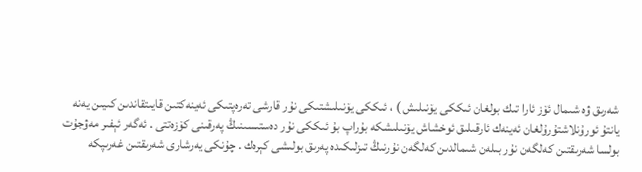شەرىق ۋە شىمال ئۆز ئارا تىك بولغان ئىككى يۆنىلىش ) ، ئىككى يۆنىلىشتىكى نۇر قارشى تەرەپتىكى ئەينەكتىن قايىتقاندىن كىيىن يەنە يانتۇ ئورۇنلاشتۇرۇلغان ئەينەك ئارقىلىق ئوخشاش يۆنىلىشكە بۇراپ بۇ ئىككى نۇر دەستىسىنىڭ پەرقىنى كۆزەتتى . ئەگەر ئېفىر مەۋجۇت بولسا شەرىقتىن كەلگەن نۇر بىلەن شىمالدىن كەلگەن نۇرنىڭ تىزلىكىدە پەرىق بولىشى كېرەك . چۇنكى يەرشارى شەرىقتىن غەرىپكە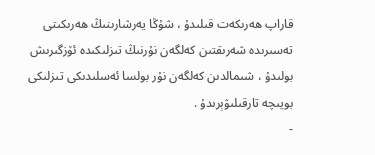قاراپ ھەرىكەت قىلىدۇ ، شۇڭا يەرشارىنىڭ ھەرىكىتى تەسىرىدە شەرىقتىن كەلگەن نۇرنىڭ تىزلىكىدە ئۆزگىرىش بولىدۇ ، شىمالدىن كەلگەن نۇر بولسا ئەسلىدىكى تىزلىكى بويىچە تارقىلىۋېرىدۇ .
-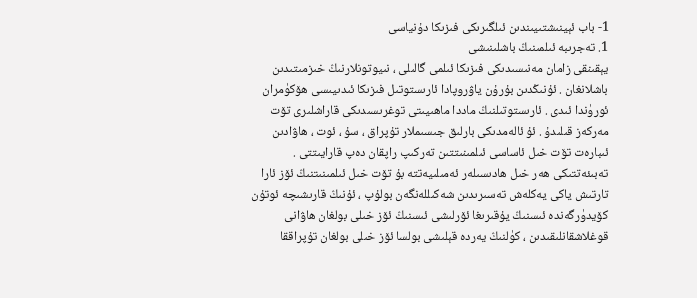1- باب ئېينىشتىيىندىن ئىلگىرىكى فىزىكا دۇنياسى
1. تەجرىبە ئىلمىنىڭ باشلىنىشى
يېقىنقى زامان مەنىسىدىكى فىزىكا ئىلمى گالىلى ، نىيوتونلارنىڭ خىزمىتىدىن باشلانغان . ئۇنىڭدىن بۇرۇن ياۋروپادا ئارىستوتىل فىزىكا ئىدىيىسى ھۆكۈمران ئورۈندا ئىدى . ئارىستوتىلنىڭ ماددا ماھىيىتى توغرىسىدىكى قاراشلىرى تۆت مەركەز قىلىدۇ . ئۇ ئالەمدىكى بارلىق جىسىملار تۇپراق ، سۇ ، ئوت ، ھاۋادىن ئىبارەت تۆت خىل ئاساسى ئىلمىنىتتىن تەركىپ راپقان دەپ قارايىتتى . تەبىئەتتىكى ھەر خىل ھادىسىلەر ئەمىلىيەتتە بۇ تۆت خىل ئىلمىنىتنىڭ ئۆز ئارا تارتىش ياكى يەكلەش تەسىرىدىن شەكىللەنگەن بولۇپ ، ئۇنىڭ قارىشىچە ئوتۇن كۆيدۈرگەندە ئىسنىڭ يۇقىرىغا ئۆرلىشى ئىسنىڭ ئۆز خىلى بولغان ھاۋانى قوغلاشقانلىقىدىن ، كۈلنىڭ يەردە قېلىشى بولسا ئۆز خىلى بولغان تۇپراققا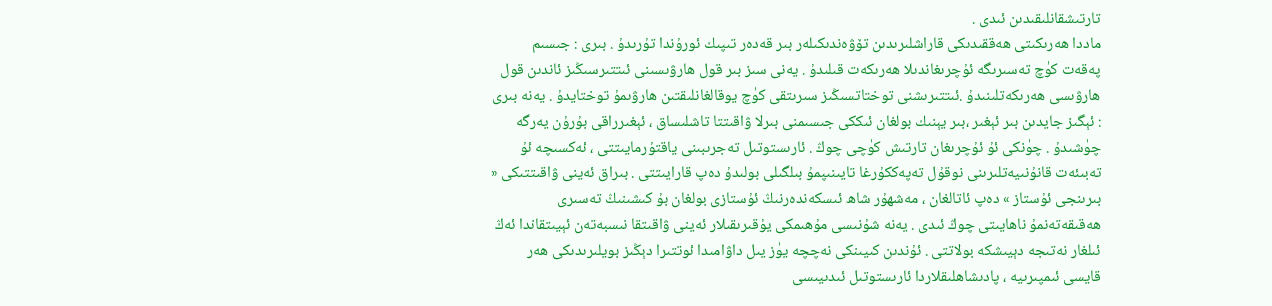تارتىشقانلىقىدىن ئىدى .
ماددا ھەرىكىتى ھەققىدىكى قاراشلىرىدىن تۆۋەندىكىلەر بىر قەدەر تىپىك ئورۇندا تۇرىدۇ . بىرى : جىسىم پەقەت كۈچ تەسىرىگە ئۇچرىغاندىلا ھەرىكەت قىلىدۇ . يەنى سىز بىر قول ھارۋىسىنى ئىتتىرسىڭىز ئاندىن قول ھارۋىسى ھەرىكەتلىنىدۇ .ئىتتىرىشنى توختاتسىڭىز سىرىتقى كۈچ يوقالغانلىقتىن ھارۋىمۇ توختايدۇ . يەنە بىرى : ئېگىز جايدىن بىر ئېغىر ،بىر يېنىك بولغان ئىككى جىسىمنى بىرلا ۋاقىتتا تاشلىساق ، ئېغىرراقى بۇرۇن يەرگە چۈشىدۇ . چۈنكى ئۇ ئۇچرىغان تارتىش كۈچى چوڭ . ئارىستوتىل تەجرىبىنى ياقتۇرمايىتتى ، ئەكسىچە ئۇ تەبىئەت قانۇنىيەتلىرىنى نوقۇل تەپەككۇرغا تايىنىپمۇ بىلگىلى بولىدۇ دەپ قارايىتتى . بىراق ئەينى ۋاقىتتىكى « بىرىنجى ئۇستاز » دەپ ئاتالغان ، مەشھۇر شاھ ئىسكەندەرنىڭ ئۇستازى بولغان بۇ كىشىنىڭ تەسىرى ھەقىقەتەنمۇ ناھايىتى چوڭ ئىدى . يەنە شۇنىسى مۇھىمكى يۇقىرىقىلار ئەينى ۋاقىتقا نىسبەتەن ئېيىتقاندا ئەڭ ئىلغار نەتىجە دېيىشكە بولاتتى . ئۇندىن كىيىنكى نەچچە يۈز يىل داۋامىدا ئوتتىرا دېڭىز بويلىرىدىكى ھەر قايسى ئىمپىرىيە ، پادىشاھلىقلاردا ئارىستوتىل ئىدىيىسى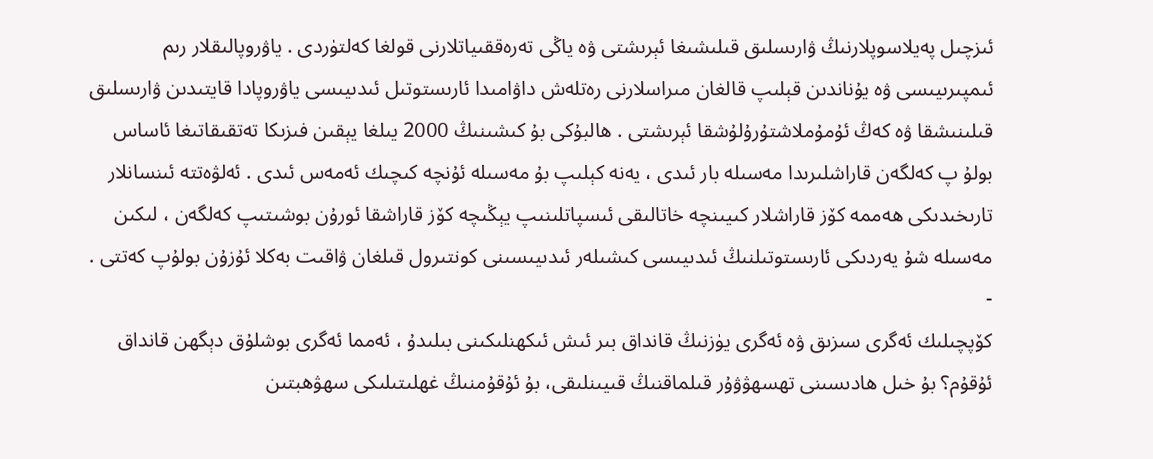ئىزچىل پەيلاسوپلارنىڭ ۋارىسلىق قىلىشىغا ئېرىشتى ۋە ياڭى تەرەققىياتلارنى قولغا كەلتۈردى . ياۋروپالىقلار رىم ئىمپىرىيىسى ۋە يۇناندىن قېلىپ قالغان مىراسلارنى رەتلەش داۋامىدا ئارىستوتىل ئىدىيىسى ياۋروپادا قايتىدىن ۋارىسلىق قىلىنىشقا ۋە كەڭ ئۇمۇملاشتۇرۇلۇشقا ئېرىشتى . ھالبۇكى بۇ كىشىنىڭ 2000 يىلغا يېقىن فىزىكا تەتقىقاتىغا ئاساس بولۇ پ كەلگەن قاراشلىرىدا مەسىلە بار ئىدى ، يەنە كېلىپ بۇ مەسىلە ئۇنچە كىچىك ئەمەس ئىدى . ئەلۋەتتە ئىنسانلار تارىخىدىكى ھەممە كۆز قاراشلار كىيىنچە خاتالىقى ئىسپاتلىنىپ يېڭىچە كۆز قاراشقا ئورۇن بوشىتىپ كەلگەن ، لىكىن مەسىلە شۇ يەردىكى ئارىستوتىلنىڭ ئىدىيىسى كىشىلەر ئىدىيىسىنى كونتىرول قىلغان ۋاقىت بەكلا ئۇزۇن بولۇپ كەتتى . -
كۆپچىلىك ئەگرى سىزىق ۋه ئەگرى يۈزنىڭ قانداق بىر ئىش ئىكهنلىكىنى بىلىدۇ ، ئەمما ئەگرى بوشلۇق دېگهن قانداق ئۇقۇم؟ بۇ خىل هادىسىنى تهسهۋۋۇر قىلماقنىڭ قىيىنلىقى، بۇ ئۇقۇمنىڭ غهلىتىلىكى سهۋهبتىن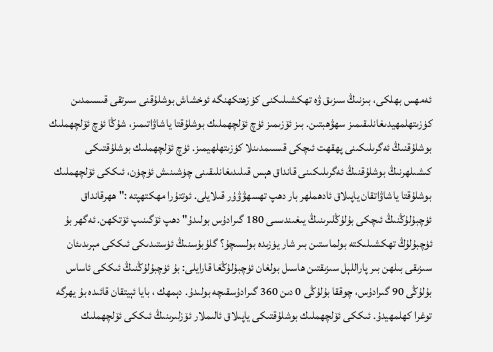ئەمهس بهلكى، بىزنىڭ سىزىق ۋه تهكشىلىكنى كۈزهتكهنگه ئوخشاش بوشلۇقنى سىرتقى قىسىمدىن كۈزىتهلمهيدىغانلىقىمىز سهۋهبتىن. بىز ئۆزىمىز ئۈچ ئۆلچهملىك بوشلۇقتا ياشاۋاتىمىز، شۇڭا ئۈچ ئۆلچهملىك بوشلۇقنىڭ ئەگرىلىكىنى پهقهت ئىچكى قىسىمدىنلا كۈزىتهلهيمىز. ئۈچ ئۆلچهملىك بوشلۇقتىكى كىشىلهرنىڭ بوشلۇقنىڭ ئەگرىلىكىنى قانداق هېس قىلىدىغانلىقىنى چۈشىنىش ئۈچۈن، ئىككى ئۆلچهملىك بوشلۇقتا ياشاۋاتقان ياپىلاق ئادهملهر بار دهپ تهسهۋۋۇر قىلايلى. ئوتتۇرا مهكتهپته :" ههرقانداق ئۈچبۇلۇڭنىڭ ئىچكى بۇلۇڭلىرىنىڭ يىغىندىسى 180 گىرادۇس بولىدۇ" دهپ ئۆگىنىپ ئۆتكهن. ئەگهر بۇ ئۈچبۇلۇڭ تهكشىلىكته بولماستىن بىر شار يۈزىده بولسىچۇ؟ گلۇبۇسنىڭ ئۈستىدىكى ئىككى مېرىدىئان سىزىقى بىلهن بىر پاراللېل سىزىقتىن هاسىل بولغان ئۈچبۇلۇڭغا قارايلى: بۇ ئۈچبۇلۇڭنىڭ ئىككى ئاساس بۇلۇڭى 90 گىرادۇس، چوققا بۇلۇڭى 0 دىن 360 گىرادۇسقىچه بولىدۇ. دېمهك ، بايا ئېيتقان قائىده بۇ يهرگه توغرا كهلمهيدۇ. ئىككى ئۆلچهملىك بوشلۇقتىكى ياپىلاق ئالىملار ئۆزلىرىنىڭ ئىككى ئۆلچهملىك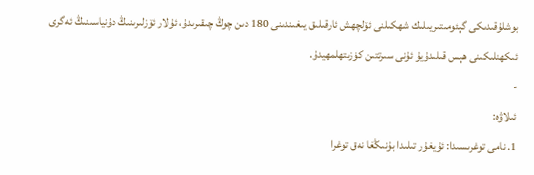بوشلۇقىدىكى گېئومىتىريىلىك شهكىلنى ئۆلچهش ئارقىلىق يىغىندىنى 180 دىن چوڭ چىقىرىدۇ، ئۇلار ئۆزلىرىنىڭ دۇنياسىنىڭ ئەگرى ئىكهنلىكىنى هېس قىلىدۇيۇ ئۇنى سىرتتىن كۈزىتهلمهيدۇ.
-
ئىلاۋە:
1. نامى توغرىسىدا: ئۇيغۇر تىلىدا بۇنىڭغا نەق توغرا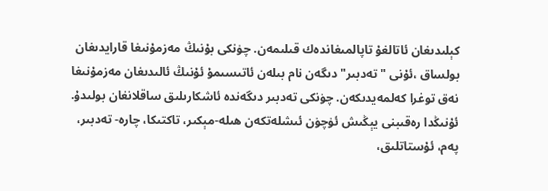كېلىدىغان ئاتالغۇ تاپالمىغاندەك قىلىمەن. چۈنكى بۇنىڭ مەزمۇنىغا قارايدىغان بولساق ،ئۇنى "تەدبىر" دىگەن نام بىلەن ئاتىسىمۇ ئۇنىڭ ئالىدىغان مەزمۇنىغا نەق توغرا كەلمەيدىكەن. چۈنكى تەدبىر دىگەندە ئاشكارىلىق ساقلانغان بولىدۇ. ئۇنىڭدا رەقىبنى يېڭىش ئۈچۈن ئىشلەتكەن ھىلە-مېكىر، تاكتىكا، چارە- تەدبىر، پەم، ئۇستاتلىق،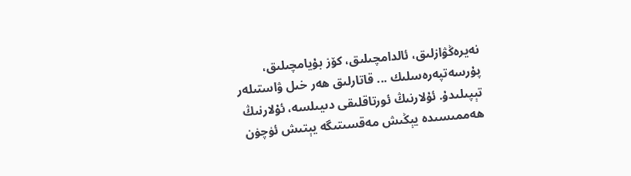نەيرەڭۋازلىق، ئالدامچىلىق، كۆز بۇيامچىلىق، پۇرسەتپەرەسلىك ... قاتارلىق ھەر خىل ۋاستىلەر تېپىلىدۇ. ئۇلارنىڭ ئورتاقلىقى دىيىلسە، ئۇلارنىڭ ھەممىسىدە يېڭىش مەقسىتىگە يېتىش ئۈچۈن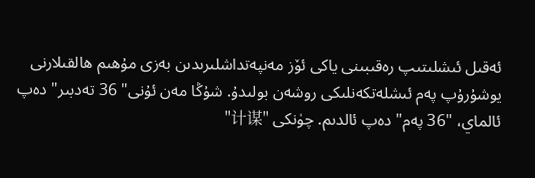ئەقىل ئىشلىتىپ رەقىبىنى ياكى ئۆز مەنپەتداشلىرىدىن بەزى مۇھىم ھالقىلارنى يوشۇرۇپ پەم ئىشلەتكەنلىكى روشەن بولىدۇ. شۇڭا مەن ئۇنى" 36 تەدبىر" دەپ ئالماي، "36 پەم" دەپ ئالدىم. چۈنكى "计谋"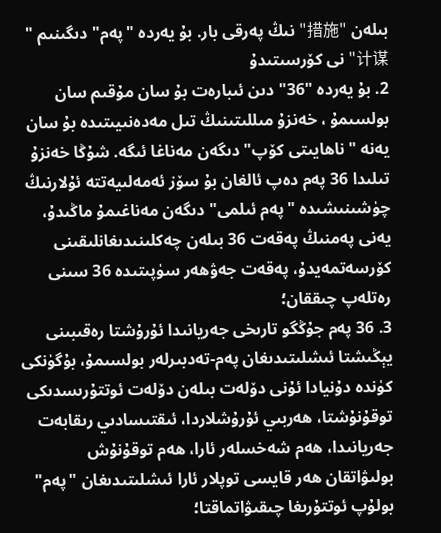بىلەن "措施"نىڭ پەرقى بار. بۇ يەردە "پەم" دىگىنىم "计谋"نى كۆرسىتىدۇ
2. بۇ يەردە "36" دىن ئىبارەت بۇ سان مۇقىم سان بولسىمۇ ، خەنزۇ مىللىتىنىڭ تىل مەدەنىيىتىدە بۇ سان يەنە "ناھايىتى كۆپ" دىگەن مەناغا ئىگە. شۇڭا خەنزۇ تىلىدا 36 پەم دەپ ئالغان بۇ سۆز ئەمەلىيەتتە ئۇلارنىڭ چۈشىنىشىدە "پەم ئىلمى" دىگەن مەناغىمۇ ماڭىدۇ، يەنى پەمنىڭ پەقەت 36 بىلەن چەكلىنىدىغانلىقىنى كۆرسەتمەيدۇ، پەقەت جەۋھەر سۈپىتىدە 36 سىنى رەتلەپ چىققان؛
3. 36 پەم جۇڭگو تارىخى جەريانىدا ئۇرۇشتا رەقىبىنى يېڭىشتا ئىشلىتىدىغان پەم-تەدبىرلەر بولسىمۇ، بۇگۈنكى كۈندە دۇنيادا ئۇنى دۆلەت بىلەن دۆلەت ئوتتۇرىسدىكى توقۇنۇشتا، ھەربىي ئۇرۇشلاردا، ئىقتىسادىي رىقابەت جەريانىدا، ھەم شەخسلەر ئارا، ھەم توقۇنۇش بولىۋاتقان ھەر قايسى توپلار ئارا ئىشلىتىدىغان "پەم" بولۇپ ئوتتۇرىغا چىقىۋاتماقتا؛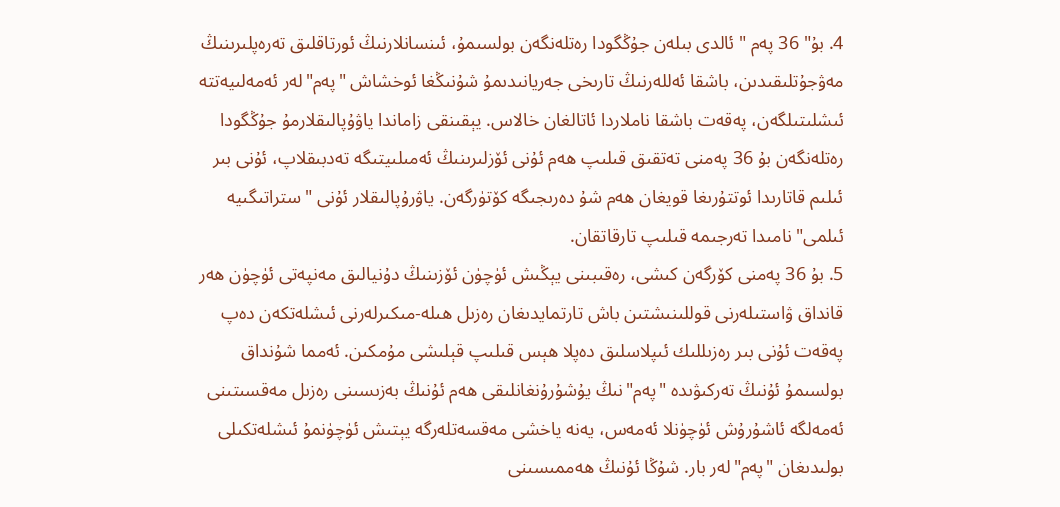4. بۇ" 36 پەم " ئالدى بىلەن جۇڭگودا رەتلەنگەن بولسىمۇ، ئىنسانلارنىڭ ئورتاقلىق تەرەپلىرىنىڭ مەۋجۇتلىقىدىن، باشقا ئەللەرنىڭ تارىخى جەريانىدىمۇ شۇنىڭغا ئوخشاش "پەم"لەر ئەمەلىيەتتە ئىشلىتىلگەن، پەقەت باشقا ناملاردا ئاتالغان خالاس. يېقىنقى زاماندا ياۋۇپالىقلارمۇ جۇڭگودا رەتلەنگەن بۇ 36 پەمنى تەتقىق قىلىپ ھەم ئۇنى ئۆزلىرىنىڭ ئەمىلىيتىگە تەدبىقلاپ، ئۇنى بىر ئىلىم قاتارىدا ئوتتۇرىغا قويغان ھەم شۇ دەرىجىگە كۆتۈرگەن. ياۋرۇپالىقلار ئۇنى "ستراتىگىيە ئىلمى" نامىدا تەرجىمە قىلىپ تارقاتقان.
5. بۇ 36 پەمنى كۆرگەن كىشى، رەقىبىنى يېڭىش ئۈچۈن ئۆزىنىڭ دۇنيالىق مەنپەتى ئۈچۈن ھەر قانداق ۋاستىلەرنى قوللىنىشتىن باش تارتمايدىغان رەزىل ھىلە-مىكىرلەرنى ئىشلەتكەن دەپ پەقەت ئۇنى بىر رەزىللىك ئىپلاسلىق دەپلا ھېس قىلىپ قېلىشى مۇمكىن. ئەمما شۇنداق بولسىمۇ ئۇنىڭ تەركىۋىدە "پەم"نىڭ يۇشۇرۇنغانلىقى ھەم ئۇنىڭ بەزىسىنى رەزىل مەقسىتىنى ئەمەلگە ئاشۇرۇش ئۈچۈنلا ئەمەس، يەنە ياخشى مەقسەتلەرگە يېتىش ئۈچۈنمۇ ئىشلەتكىلى بولىدىغان "پەم"لەر بار. شۇڭا ئۇنىڭ ھەممىسىنى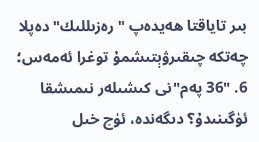بىر تاياقتا ھەيدەپ "رەزىللىك" دەپلا چەتكە چىقىرۋېتىشمۇ توغرا ئەمەس؛
6. "36 پەم"نى كىشىلەر نىمىشقا ئۈگىنىدۇ؟ دىگەندە، ئۈچ خىل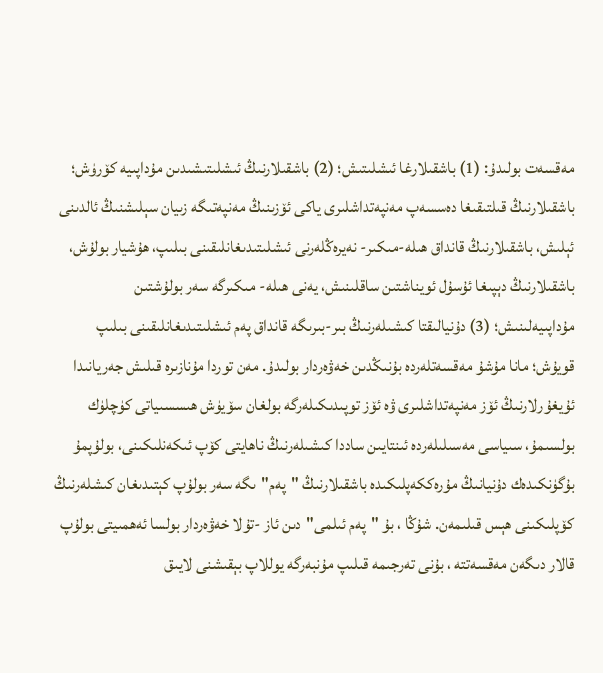مەقسەت بولىدۇ: (1) باشقىلارغا ئىشلىتىش؛ (2) باشقىلارنىڭ ئىشلىتىشىدىن مۇداپىيە كۆرۈش؛ باشقىلارنىڭ قىلتىقىغا دەسسەپ مەنپەتداشلىرى ياكى ئۆزىنىڭ مەنپەتىگە زىيان سېلىشنىڭ ئالدىنى ئېلىش، باشقىلارنىڭ قانداق ھىلە-مىكىر- نەيرەڭلەرنى ئىشلىتىدىغانلىقىنى بىلىپ، ھۇشيار بولۇش، باشقىلارنىڭ دېپىغا ئۇسۇل ئويناشتىن ساقلىنىش، يەنى ھىلە- مىكىرگە سەر بولۇشتىن مۇداپىيەلىنىش؛ (3) دۇنيالىقتا كىشىلەرنىڭ بىر-بىرىگە قانداق پەم ئىشلىتىدىغانلىقىنى بىلىپ قويۇش؛ مانا مۇشۇ مەقسەتلەردە بۇنىڭدىن خەۋەردار بولىدۇ. مەن توردا مۇنازىرە قىلىش جەريانىدا ئۇيغۇرلارنىڭ ئۆز مەنپەتداشلىرى ۋە ئۆز توپىدىكىلەرگە بولغان سۆيۈش ھىسسىياتى كۈچلۈك بولسىمۇ، سىياسى مەسىلىلەردە ئىنتايىن ساددا كىشىلەرنىڭ ناھايتى كۆپ ئىكەنلىكىنى، بولۇپمۇ بۇگۈنكىدەك دۇنيانىڭ مۇرەككەپلىكىدە باشقىلارنىڭ "پەم"ىگە سەر بولۇپ كېتىدىغان كىشلەرنىڭ كۆپلىكىنى ھېس قىلىمەن. شۇڭا ، بۇ "پەم ئىلمى"دىن ئاز -تۇلا خەۋەردار بولسا ئەھمىيتى بولۇپ قالار دىگەن مەقسەتتە ، بۇنى تەرجىمە قىلىپ مۇنبەرگە يوللاپ بېقىشنى لايىق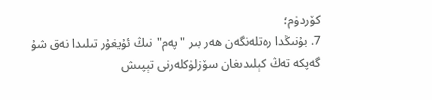كۆردۈم؛
7. بۇنىڭدا رەتلەنگەن ھەر بىر "پەم"نىڭ ئۇيغۇر تىلىدا نەق شۇ گەپكە تەڭ كېلىدىغان سۆزلۈكلەرنى تېپىش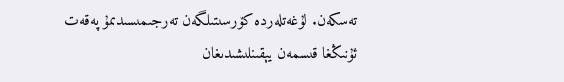تەسكەن. لۇغەتلەردە كۆرسىتىلگەن تەرجىمىسىدىمۇ پەقەت ئۇنىڭغا قىسمەن يېقىنلىشىدىغان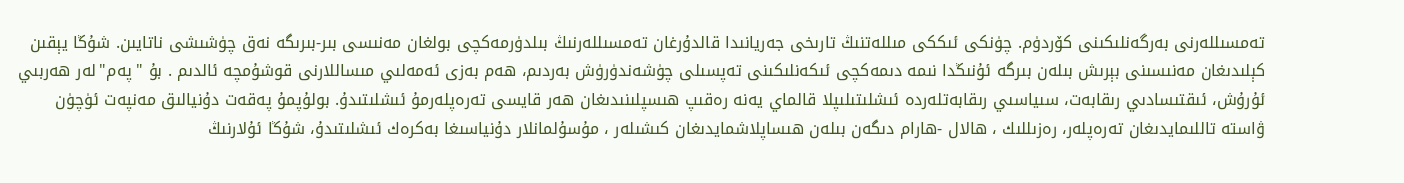تەمسىللەرنى بەرگەنلىكىنى كۆردۈم. چۈنكى ئىككى مىللەتنىڭ تارىخى جەريانىدا قالدۇرغان تەمسىللەرنىڭ بىلدۈرمەكچى بولغان مەنىسى بىر-بىرىگە نەق چۈشىشى ناتايىن. شۇڭا يېقىن كېلىدىغان مەنىسىنى بېرىش بىلەن بىرگە ئۇنىڭدا نىمە دىمەكچى ئىكەنلىكىنى تەپسىلى چۈشەندۈرۈش بەردىم، ھەم بەزى ئەمەلىي مىساللارنى قوشۇمچە ئالدىم . بۇ "پەم"لەر ھەربىي ئۇرۇش، ئىقتىسادىي رىقابەت، سىياسىي رىقابەتلەردە ئىشلىتىلىپلا قالماي يەنە رەقىپ ھىسپلىنىدىغان ھەر قايسى تەرەپلەرمۇ ئىشلىتىدۇ. بولۇپمۇ پەقەت دۇنيالىق مەنپەت ئۈچۈن ۋاستە تاللىمايدىغان تەرەپلەر، رەزىللىك ، ھالال -ھارام دىگەن بىلەن ھىساپلاشمايدىغان كىشىلەر ، مۇسۇلمانلار دۇنياسىغا بەكرەك ئىشلىتىدۇ، شۇڭا ئۇلارنىڭ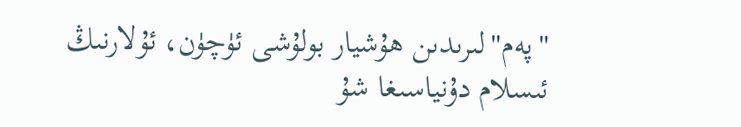"پەم"لىرىدىن ھۇشيار بولۇشى ئۈچۈن، ئۇلارنىڭ ئىسلام دۇنياسىغا شۇ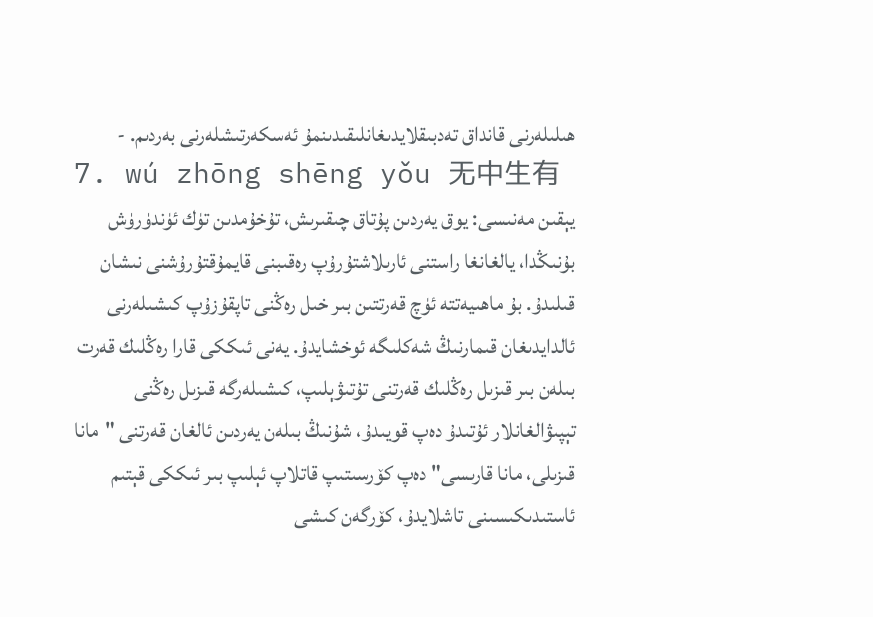ھىلىلەرنى قانداق تەدبىقلايدىغانلىقىدىنمۇ ئەسكەرتىشلەرنى بەردىم. -
7. wú zhōng shēng yǒu 无中生有
يېقىن مەنىسى: يوق يەردىن پۇتاق چىقىرىش، تۇخۇمدىن تۈك ئۈندۈرۈش
بۇنىڭدا، يالغانغا راستنى ئارىلاشتۇرۇپ رەقىبنى قايمۇقتۇرۇشنى نىشان قىلىدۇ. بۇ ماھىيەتتە ئۈچ قەرتتىن بىر خىل رەڭنى تاپقۇزۇپ كىشىلەرنى ئالدايدىغان قىمارنىڭ شەكلىگە ئوخشايدۇ. يەنى ئىككى قارا رەڭلىك قەرت بىلەن بىر قىزىل رەڭلىك قەرتنى تۇتىۋېلىپ، كىشىلەرگە قىزىل رەڭنى تېپىۋالغانلار ئۇتىدۇ دەپ قويىدۇ، شۇنىڭ بىلەن يەردىن ئالغان قەرتنى "مانا قىزىلى، مانا قارىسى" دەپ كۆرسىتىپ قاتلاپ ئېلىپ بىر ئىككى قېتىم ئاستىدىكىسىنى تاشلايدۇ، كۆرگەن كىشى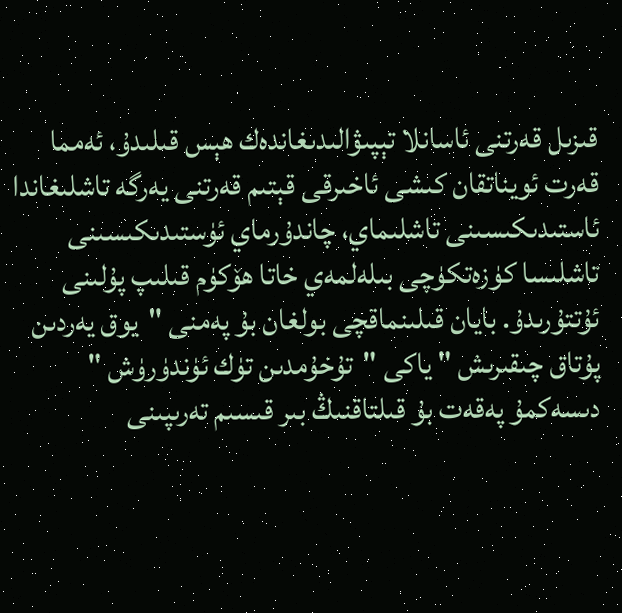قىزىل قەرتنى ئاسانلا تېپىۋالىدىغاندەك ھېس قىلىدۇ، ئەمما قەرت ئويناتقان كىشى ئاخىرقى قېتىم قەرتنى يەرگە تاشلىغاندا ئاستىدىكىسىنى تاشلىماي، چاندۇرماي ئۈستىدىكىسىنى تاشلىسا كۈزەتكۈچى بىلەلمەي خاتا ھۆكۈم قىلىپ پۇلىنى ئۇتتۇرىدۇ. بايان قىلىنماقچى بولغان بۇ پەمنى "يوق يەردىن پۇتاق چىقىرىش " ياكى "تۇخۇمدىن تۈك ئۈندۈرۈش " دىسەكمۇ پەقەت بۇ قىلتاقنىڭ بىر قىسىم تەرىپىنى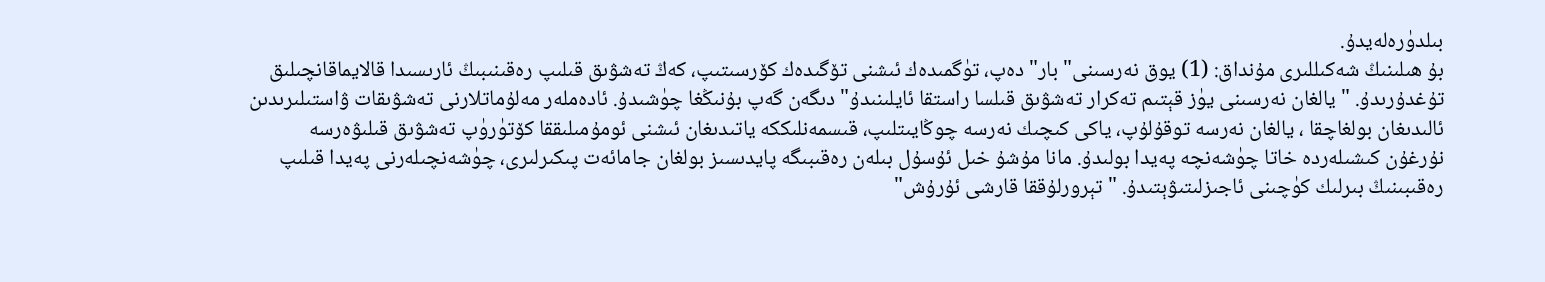بىلدۈرەلەيدۇ.
بۇ ھىلىنىڭ شەكىللىرى مۇنداق: (1) يوق نەرسىنى" بار" دەپ، تۈگمىدەك ئىشنى تۆگىدەك كۆرسىتىپ، كەڭ تەشۋىق قىلىپ رەقىنىبىڭ ئارىسىدا قالايماقانچىلىق تۇغدۇرىدۇ. "يالغان نەرسىنى يۈز قېتىم تەكرار تەشۋىق قىلسا راستقا ئايلىنىدۇ" دىگەن گەپ بۇنىڭغا چۈشىدۇ. ئادەملەر مەلۇماتلارنى تەشۋىقات ۋاستىلىرىدىن ئالىدىغان بولغاچقا ، يالغان نەرسە توقۇلۇپ، ياكى كىچىك نەرسە چوڭايىتلىپ، قىسمەنلىككە ياتىدىغان ئىشنى ئومۇمىلىققا كۆتۈرۈپ تەشۋىق قىلىۋەرسە نۇرغۇن كىشىلەردە خاتا چۈشەنچە پەيدا بولىدۇ. مانا مۇشۇ خىل ئۇسۇل بىلەن رەقىبىگە پايدىسىز بولغان جامائەت پىكىرلىرى، چۈشەنچىلەرنى پەيدا قىلىپ رەقىبىنىڭ بىرلىك كۈچىنى ئاجىزلىتىۋېتىدۇ. " تېرورلۇققا قارشى ئۇرۇش"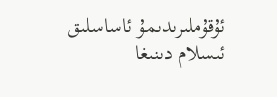ئۇقۇملىرىدىمۇ ئاساسلىق ئىسلام دىنىغا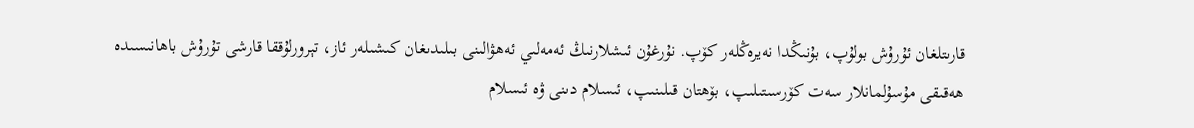قارىتلغان ئۇرۇش بولۇپ، بۇنىڭدا نەيرەڭلەر كۆپ. نۇرغۇن ئىشلارنىڭ ئەمەلىي ئەھۋالىنى بىلىدىغان كىشىلەر ئاز، تېرورلۇققا قارشى تۇرۇش باھانىسىدە ھەقىقى مۇسۇلمانلار سەت كۆرسىتىلىپ، بۆھتان قىلىنىپ، ئىسلام دىنى ۋە ئىسلام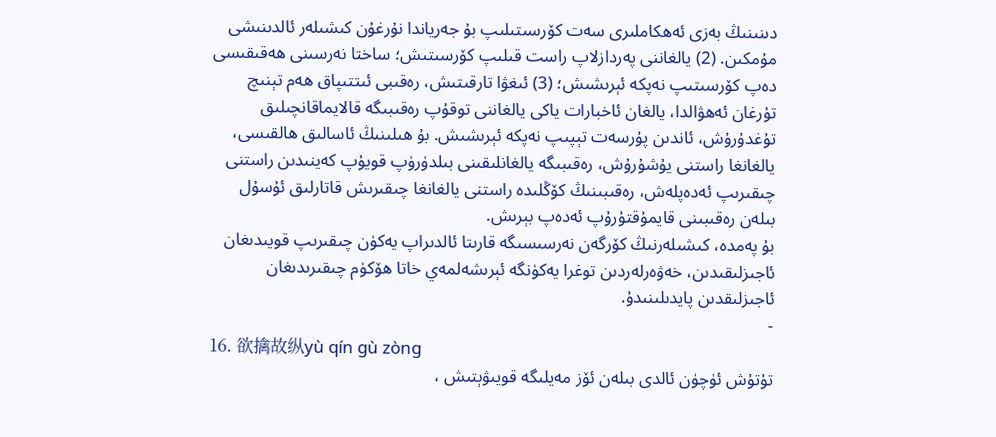دىنىنىڭ بەزى ئەھكاملىرى سەت كۆرسىتىلىپ بۇ جەرياندا نۇرغۇن كىشىلەر ئالدىنىشى مۇمكىن. (2) يالغاننى پەردازلاپ راست قىلىپ كۆرسىتىش؛ ساختا نەرسىنى ھەقىقىسى دەپ كۆرسىتىپ نەپكە ئېرىشىش؛ (3) ئىغۋا تارقىتىش، رەقىبى ئىتتىپاق ھەم تېنىچ تۇرغان ئەھۋالدا، يالغان ئاخبارات ياكى يالغاننى توقۇپ رەقىبىگە قالايماقانچىلىق تۇغدۇرۇش، ئاندىن پۇرسەت تېپىپ نەپكە ئېرىشىش. بۇ ھىلىنىڭ ئاسالىق ھالقىسى، يالغانغا راستنى يۇشۇرۇش، رەقىبىگە يالغانلىقىنى بىلدۈرۈپ قويۇپ كەينىدىن راستنى چىقىرىپ ئەدەپلەش، رەقىبىنىڭ كۆڭلىدە راستنى يالغانغا چىقىرىش قاتارلىق ئۇسۇل بىلەن رەقىبىنى قايمۇقتۇرۇپ ئەدەپ بېرىش.
بۇ پەمدە، كىشىلەرنىڭ كۆرگەن نەرسىسىگە قارىتا ئالدىراپ يەكۈن چىقىرىپ قويىدىغان ئاجىزلىقىدىن، خەۋەرلەردىن توغرا يەكۈنگە ئېرىشەلمەي خاتا ھۆكۈم چىقىرىدىغان ئاجىزلىقدىن پايدىلىنىدۇ.
-
16. 欲擒故纵yù qín gù zòng
تۇتۇش ئۈچۈن ئالدى بىلەن ئۆز مەيلىگە قويىۋېتىش ،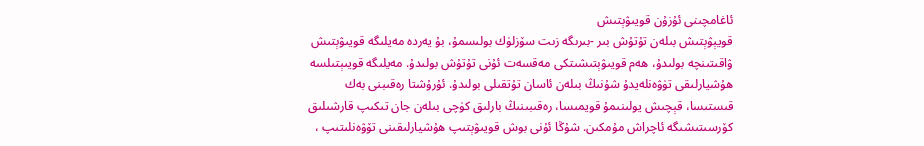ئاغامچىنى ئۇزۇن قويىۋېتىش
قويېۋېتىش بىلەن تۇتۇش بىر -بىرىگە زىت سۆزلۈك بولىسمۇ، بۇ يەردە مەيلىگە قويىۋېتىش ۋاقىتىنچە بولىدۇ، ھەم قويىۋېتىشىتكى مەقسەت ئۇنى تۇتۇش بولىدۇ. مەيلىگە قويىېتىلسە ھۇشيارلىقى تۈۋەنلەيدۇ شۇنىڭ بىلەن ئاسان تۇتقىلى بولىدۇ. ئۇرۇشتا رەقىبنى بەك قىستىسا، قېچىش يولىنىمۇ قويمىسا، رەقىبىنىڭ بارلىق كۈچى بىلەن جان تىكىپ قارشىلىق كۆرسىتىشىگە ئاچراش مۇمكىن. شۇڭا ئۇنى بوش قويىۋېتىپ ھۇشيارلىقىنى تۆۋەنلىتىپ ،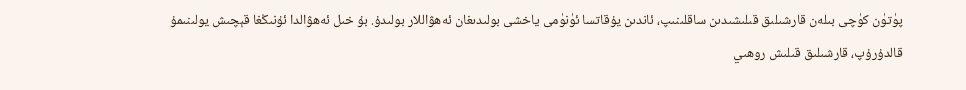پۈتۈن كۈچى بىلەن قارشىلىق قىلىشىدىن ساقلىنىپ، ئاندىن يۇقاتسا ئۈنۈمى ياخشى بولىدىغان ئەھۋاللار بولىدۇ. بۇ خىل ئەھۋالدا ئۇنىڭغا قېچىش يولىنىمۇ قالدۇرۇپ، قارشىلىق قىلىش روھىي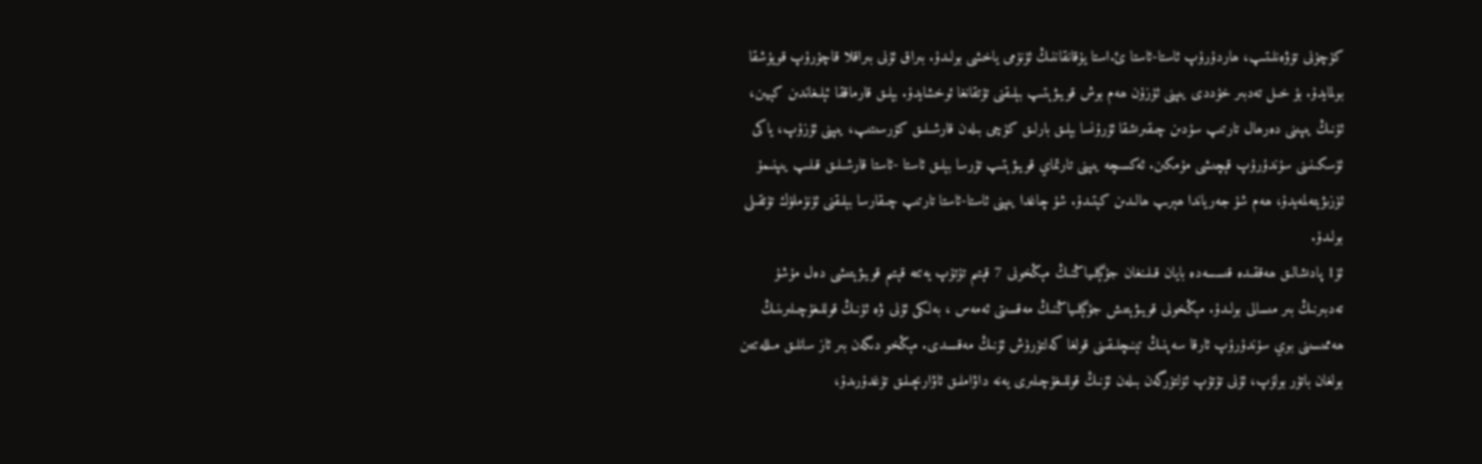كۈچۈنى تۆۋەنلىتىپ، ھاردۇرۇپ ئاستا-ئاستا ئ.استا يۇقانقاننىڭ ئۈنۈمى ياخشى بولىدۇ. بىراق ئۇنى بىراقلا قاچۇرۇپ قويۇشقا بولمايدۇ. بۇ خىل تەدبىر خۇددى يىپنى ئۇزۇن ھەم بوش قويىۋېتىپ بېلىقنى تۇتقانغا ئوخشايدۇ. بېلىق قارماققا ئېلىغاندىن كېيىن، ئۇنىڭ يىپىنى دەرھال تارتىپ سۇدىن چىقىرىشقا ئۇرۇنسا بېلىق بارلىق كۈچى بىلەن قارشىلىق كۆرسىتىپ، يىپنى ئۇزۇپ، ياكى ئۈسكىنىنى سۇندۇرۇپ قېچىشى مۇمكىن. ئەكسىچە يىپنى تارتماي قويىۋېتىپ تۇرسا بېلىق ئاستا -ئاستا قارشىلىق قىلىپ يىپنىمۇ ئۈزىۋېتەلمەيدۇ، ھەم شۇ جەرياندا ھېرىپ ھالىدىن كېتىدۇ. شۇ چاغدا يىپنى ئاستا-ئاستا تارتىپ چىقارسا بېلىقنى ئۈنۈملۈك تۇتقىلى بولىدۇ.
ئۈ1 پادىشالىق ھەققىدە قىسسەدە بايان قىلىنغان جۇگېلىياڭنىڭ مېڭخونى 7 قېتىم تۇتۇپ يەتتە قېتىم قويىۋېتىشى دەل مۇشۇ تەدبىرنىڭ بىر مىسالى بولىدۇ. مېڭخونى قويىۋېتىش جۇگېلىياڭنىڭ مەقسىتى ئەمەس ، بەلكى ئۇنى ۋە ئۇنىڭ قوللىغۇچىلىرىنىڭ ھەممىسىنى بوي سۇندۇرۇپ ئارقا سەپنىڭ تېنىچلىقىنى قولغا كەلتۈرۈش ئۇنىڭ مەقسىدى. مېڭخو دىگەن بىر ئاز سانلىق مىللەتتىن بولغان باتۇر بولۇپ، ئۇنى تۇتۇپ ئۆلتۈرگەن بىلەن ئۇنىڭ قوللىغۇچىلىرى يەنە داۋاملىق ئاۋارىچىلىق تۇغدۇرىدۇ،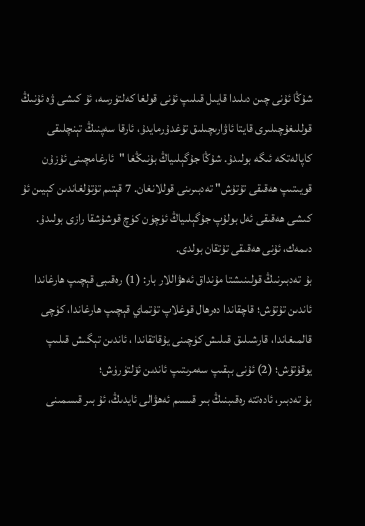شۇڭا ئۇنى چىن دىلىدا قايىل قىلىپ ئۇنى قولغا كەلتۈرسە، ئۇ كىشى ۋە ئۇنىڭ قوللىغۇچىلىرى قايتا ئاۋارىچىلىق تۇغدۇرمايدۇ، ئارقا سەپنىڭ تېنچلىقى كاپالەتكە ئىگە بولىدۇ. شۇڭا جۇگېلىياڭ بۇنىڭغا "ئارغامچىنى ئۇزۇن قويىتىپ ھەقىقى تۇتۇش" تەدبىرىنى قوللانغان. 7 قېتىم تۇتۇلغاندىن كېيىن ئۇ كىشى ھەقىقى ئەل بولۇپ جۇگېلىياڭ ئۈچۈن كۈچ قوشۇشقا رازى بولىدۇ. دىمەك، ئۇنى ھەقىقى تۇتقان بولدى.
بۇ تەدبىرنىڭ قولىنىشتا مۇنداق ئەھۋاللار بار: (1) رەقىبى قېچىپ ھارغاندا ئاندىن تۇتۇش؛ قاچقاندا دەرھال قوغلاپ تۇتماي قېچىپ ھارغاندا، كۈچى قالمىغاندا، قارشىلىق قىلىش كۈچىنى يۇقاتقاندا ، ئاندىن تېگىش قىلىپ يوقۇتۇش؛ (2) ئۇنى بېقىپ سەمرىتىپ ئاندىن ئۆلتۈرۈش؛
بۇ تەدبىر، ئادەتتە رەقىبنىڭ بىر قىسىم ئەھۋالى ئايدىڭ، ئۇ بىر قىسمىنى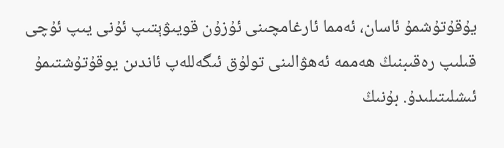يۇقۇتۇشمۇ ئاسان، ئەمما ئارغامچىنى ئۇزۇن قويىۋېتىپ ئۇنى يىپ ئۇچى قىلىپ رەقىبنىڭ ھەممە ئەھۋالىنى تولۇق ئىگەللەپ ئاندىن يوقۇتۇشتىمۇ ئىشلىتىلىدۇ. بۇنىڭ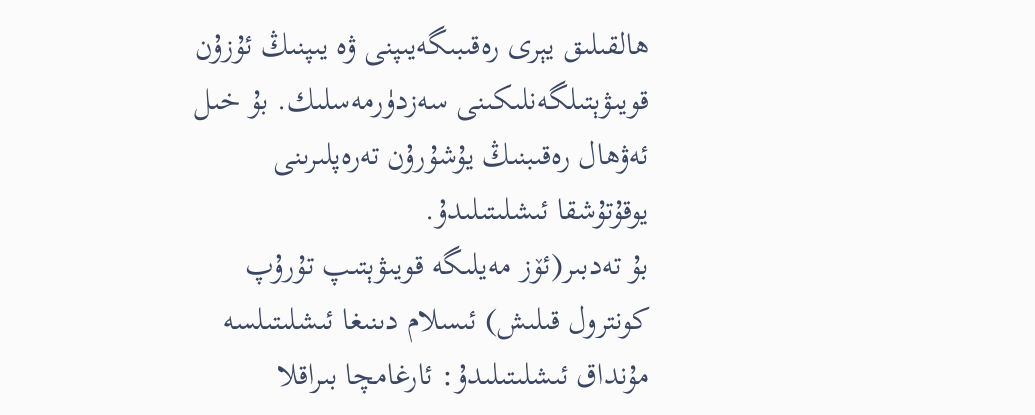ھالقىلىق يېرى رەقىبىگەيىپنى ۋە يىپنىڭ ئۇزۇن قويىۋېتىلگەنلىكىنى سەزدۈرمەسلىك. بۇ خىل ئەۋھال رەقىبنىڭ يۇشۇرۇن تەرەپلىرىنى يوقۇتۇشقا ئىشلىتىلىدۇ.
بۇ تەدبىر(ئۆز مەيلىگە قويىۋېتىپ تۇرۇپ كونترول قىلىش) ئىسلام دىنىغا ئىشلىتىلسە مۇنداق ئىشلىتىلىدۇ: ئارغامچا بىراقلا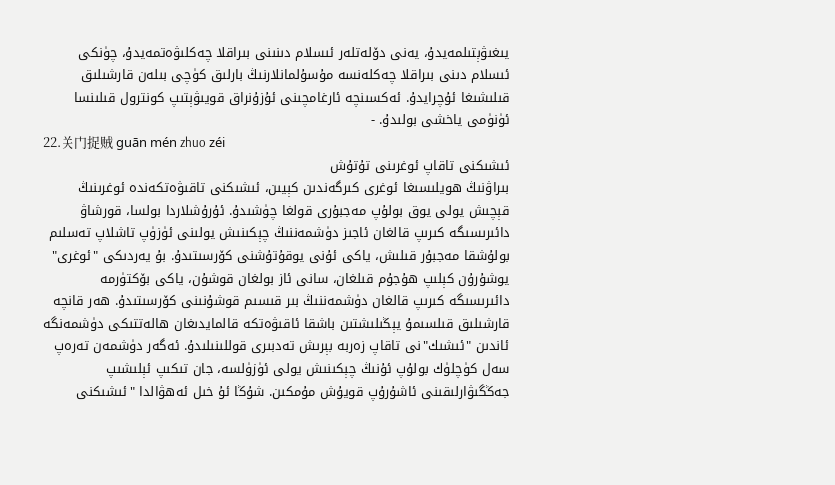يىغىۋېتىلمەيدۇ، يەنى دۆلەتلەر ئىسلام دىنىنى بىراقلا چەكلىۋەتمەيدۇ، چۈنكى ئىسلام دىنى بىراقلا چەكلەنسە مۇسۇلمانلارنىڭ بارلىق كۈچى بىلەن قارشىلىق قىلىشىغا ئۇچرايدۇ. ئەكسىنچە ئارغامچىنى ئۇزۇنراق قويىۋېتىپ كونترول قىلىنسا ئۈنۈمى ياخشى بولىدۇ. -
22.关门捉贼 guān mén zhuo zéi
ئىشىكنى تاقاپ ئوغرىنى تۇتۇش
بىراۋنىڭ ھويلىسىغا ئوغرى كىرگەندىن كېيىن، ئىشىكنى تاقىۋەتكەندە ئوغرىنىڭ قېچىش يولى يوق بولۇپ مەجبۇرى قولغا چۈشىدۇ. ئۇرۇشلاردا بولسا، قورشاۋ دائىرىسىگە كىرىپ قالغان ئاجىز دۈشمەننىڭ چېكىنىش يولىنى ئۈزۈپ تاشلاپ تەسلىم بولۇشقا مەجبۇر قىلىش، ياكى ئۇنى يوقۇتۇشنى كۆرسىتىدۇ. بۇ يەردىكى "ئوغرى" يوشۇرۇن كېلىپ ھۇجۇم قىلغان، سانى ئاز بولغان قوشۇن، ياكى بۆكتۈرمە دائىرىسىگە كىرىپ قالغان دۈشمەننىڭ بىر قىسىم قوشۇنىنى كۆرسىتىدۇ. ھەر قانچە قارشىلىق قىلسىمۇ يېڭىلىشتىن باشقا ئاقىۋەتكە قالمايدىغان ھالەتتىكى دۈشمەنگە ئاندىن "ئىشىك"نى تاقاپ زەربە بېرىش تەدبىرى قوللىنىلىدۇ. ئەگەر دۈشمەن تەرەپ سەل كۈچلۈك بولۇپ ئۇنىڭ چېكىنىش يولى ئۈزۈلسە، جان تىكىپ ئېلىشىپ جەڭگىۋارلىقىنى ئاشۇرۇپ قويۇش مۇمكىن. شۇڭا ئۇ خىل ئەھۋالدا "ئىشىكنى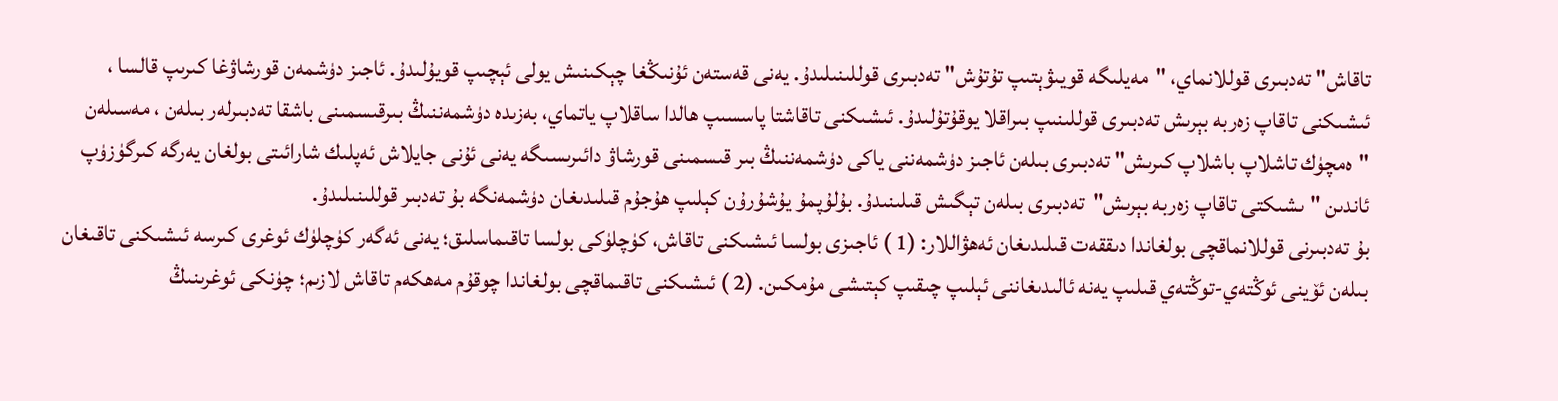تاقاش" تەدبىرى قوللانماي، "مەيلىگە قويىۋېتىپ تۇتۇش" تەدبىرى قوللىنىلىدۇ. يەنى قەستەن ئۇنىڭغا چېكىنىش يولى ئېچىپ قويۇلىدۇ. ئاجىز دۈشمەن قورشاۋغا كىرىپ قالسا ، ئىشىكنى تاقاپ زەربە بېرىش تەدبىرى قوللىنىپ بىراقلا يوقۇتۇلىدۇ. ئىشىكنى تاقاشتا پاسسىپ ھالدا ساقلاپ ياتماي، بەزىدە دۈشمەننىڭ بىرقىسمىنى باشقا تەدبىرلەر بىلەن ، مەسىلەن "ەمچۈك تاشلاپ باشلاپ كىرىش" تەدبىرى بىلەن ئاجىز دۈشمەننى ياكى دۈشمەننىڭ بىر قىسمىنى قورشاۋ دائىرىسىگە يەنى ئۇنى جايلاش ئەپلىك شارائىتى بولغان يەرگە كىرگۈزۈپ ئاندىن "ىشىكتى تاقاپ زەربە بېرىش"تەدبىرى بىلەن تېگىش قىلىنىدۇ. بۇلۇپمۇ يۇشۇرۇن كېلىپ ھۇجۇم قىلىدىغان دۈشمەنگە بۇ تەدبىر قوللىنىلىدۇ.
بۇ تەدبىرنى قوللانماقچى بولغاندا دىققەت قىلىدىغان ئەھۋاللار: (1 ) ئاجىزى بولسا ئىشىكنى تاقاش، كۈچلۈكى بولسا تاقىماسلىق؛ يەنى ئەگەر كۈچلۈك ئوغرى كىرسە ئىشىكنى تاقىغان بىلەن ئۆينى ئوڭتەي-توڭتەي قىلىپ يەنە ئالىدىغاننى ئېلىپ چىقىپ كېتىشى مۇمكىن. (2 ) ئىشىكنى تاقىماقچى بولغاندا چوقۇم مەھكەم تاقاش لازىم؛ چۈنكى ئوغرىنىڭ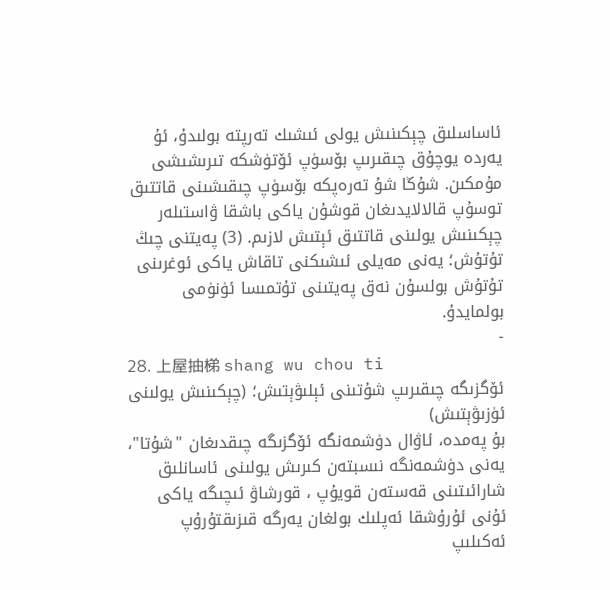ئاساسلىق چېكىنىش يولى ئىشىك تەرپتە بولىدۇ، ئۇ يەردە يوچۇق چىقىرىپ بۆسۈپ ئۆتۈشكە تىرىشىشى مۇمكىن. شۇڭا شۇ تەرەپكە بۆسۈپ چىقىشىنى قاتتىق توسۇپ قالالايدىغان قوشۇن ياكى باشقا ۋاستىلەر چېكىنىش يولىنى قاتتىق ئېتىش لازىم. (3) پەيتنى چىڭ تۇتۇش؛ يەنى مەيلى ئىشىكنى تاقاش ياكى ئوغرىنى تۇتۇش بولسۇن نەق پەيتىنى تۇتمىسا ئۈنۈمى بولمايدۇ.
-
28. 上屋抽梯 shang wu chou ti
ئۆگزىگە چىقىرىپ شۇتىنى ئېلىۋېتىش؛ (چېكىنىش يولىنى ئۈزىۋېتىش)
بۇ پەمدە، ئاۋال دۈشمەنگە ئۆگزىگە چىقدىغان "شۇتا"، يەنى دۈشمەنگە نىسبتەن كىرىش يولىنى ئاسانلىق شارائىتىنى قەستەن قويۇپ ، قورشاۋ ئىچىگە ياكى ئۇنى ئۇرۇشقا ئەپلىك بولغان يەرگە قىزىقتۇرۇپ ئەكىلىپ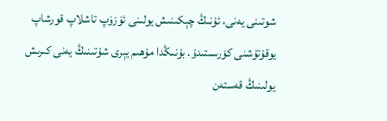شوتىنى يەنى، ئۇنىڭ چېكىنىش يولىنى ئۈزۈپ تاشلاپ قورشاپ يوقۇتۇشنى كۆرسىتىدۇ. بۇنىڭدا مۇھىم يېرى شۇتىنىڭ يەنى كىرىش يولىنىڭ قەستەن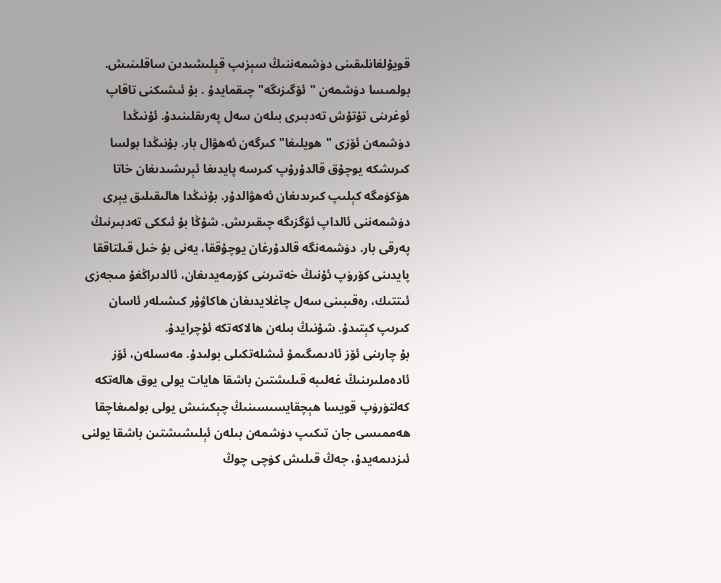قويۇلغانلىقىنى دۈشمەننىڭ سېزىپ قېلىشىدىن ساقلىنىش. بولمىسا دۈشمەن "ئۆگىزىگە" چىقمايدۇ . بۇ ئىشىكنى تاقاپ ئوغرىنى تۇتۇش تەدبىرى بىلەن سەل پەرىقلىنىدۇ. ئۇنىڭدا دۈشمەن ئۆزى "ھويلىغا" كىرگەن ئەھۋال بار. بۇنىڭدا بولسا كىرىشكە يوچۇق قالدۇرۇپ كىرسە پايدىغا ئېرىشىدىغان خاتا ھۆكۈمگە كېلىپ كىرىدىغان ئەھۋالدۇر. بۇنىڭدا ھالىقىلىق يېرى دۈشمەننى ئالداپ ئۆگزىگە چىقىرىش. شۇڭا بۇ ئىككى تەدبىرنىڭ پەرقى بار. دۈشمەنگە قالدۇرغان يوچۇققا، يەنى بۇ خىل قىلتاققا پايدىنى كۆرۈپ ئۇنىڭ خەتىرىنى كۆرمەيدىغان، ئالدىراڭغۇ مىجەزى ئىتتىك، رەقىبىنى سەل چاغلايدىغان ھاكاۋۇر كىشىلەر ئاسان كىرىپ كېتىدۇ. شۇنىڭ بىلەن ھالاكەتكە ئۇچرايدۇ.
بۇ چارىنى ئۆز ئادىمىگىمۇ ئىشلەتكىلى بولىدۇ. مەسىلەن، ئۆز ئادەملىرىنىڭ غەلىبە قىلىشتىن باشقا ھايات يولى يوق ھالەتكە كەلتۈرۈپ قويسا ھېچقايسىسىنىڭ چېكىنىش يولى بولمىغاچقا ھەممىسى جان تىكىپ دۈشمەن بىلەن ئېلىشىشتىن باشقا يولنى ئىزدىمەيدۇ، جەڭ قىلىش كۈچى چوڭ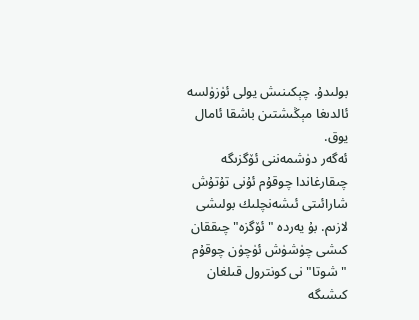بولىدۇ. چېكىنىش يولى ئۈزۈلسە ئالدىغا مېڭىشتىن باشقا ئامال يوق.
ئەگەر دۈشمەننى ئۆگزىگە چىقارغاندا چوقۇم ئۇنى تۇتۇش شارائىتى ئىشەنچلىك بولىشى لازىم. بۇ يەردە "ئۆگزە" چىققان كىشى چۈشۈش ئۈچۈن چوقۇم "شوتا" نى كونترول قىلغان كىشىگە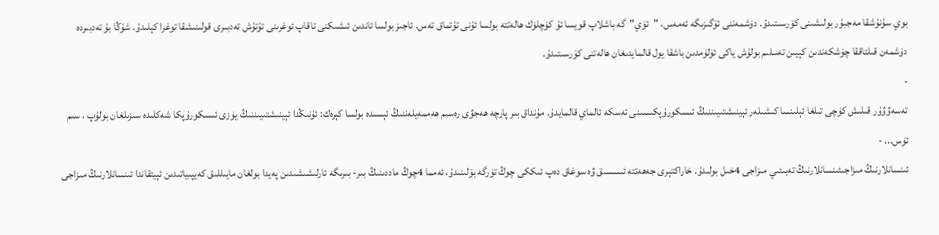بوي سۇنۇشقا مەجبۇر بولىشىنى كۆرسىتىدۇ. دۈشمەننى ئۆگىزىگە ئەمەس، "ئۆي"گە باشلاپ قويسا ئۇ كۈچلۈك ھالەتتە بولسا ئۇنى تۇتماق تەس. ئاجىز بولسا ئاندىن ئىشىكنى تاقاپ ئوغرىنى تۇتۇش تەدبىرى قولىنىشقا توغرا كېلىدۇ. شۇڭا بۇ تەدبىردە دۈشمەن قىلتاققا چۈشكەندىن كېيىن تەسلىم بولۇش ياكى ئۆلۈمدىن باشقا يول قالمايدىغان ھالەتنى كۆرسىتىدۇ.
-
تەسەۋۋۇر قىلىش كۈچى تىلغا ئېلىنسا كىشىلەر ئېينىشتىيىننىڭ ئىسكورۇپكىسىنى ئەسكە ئالماي قالمايدۇ. مۇنداق بىر پارچە ھەجۋى رەسىم ھەممەيلەننىڭ ئېسىدە بولسا كېرەك: ئۇنىڭدا ئېينىشتىيىننىڭ يۈزى ئىسكورۇپكا شەكلىدە سىزىلغان بولۇپ ، سىم ئۈس... -
ئىنسانلارنىڭ مىزاجىئىنسانلارنىڭ تەبىئىي مىزاجى 4خىل بولىدۇ. خاراكتېرى جەھەتتە ئىسسىق ۋە سوغاق دەپ ئىككى چوڭ تۈرگە بۆلىنىدۇ، ئەمما 4چوڭ ماددىنىڭ بىر- بىرىگە ئارلىشىشىدىن پەيدا بولغان مايىللىق كەيپىياتىدىن ئېيتقاندا ئىنسانلارنىڭ مىزاجى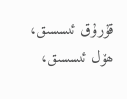قۇرۇق ئىسسىق، ھۆل ئىسسىق،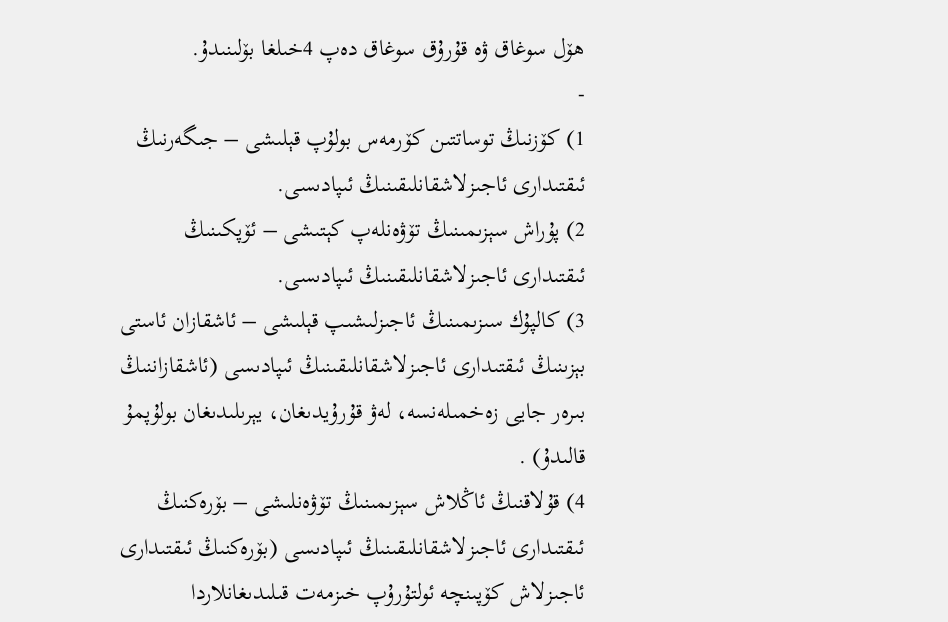ھۆل سوغاق ۋە قۇرۇق سوغاق دەپ 4خىلغا بۆلىنىدۇ.
-
1) كۆزنىڭ توساتتىن كۆرمەس بولۇپ قېلىشى – جىگەرنىڭ ئىقتىدارى ئاجىزلاشقانلىقىنىڭ ئىپادىسى.
2) پۇراش سېزىمىنىڭ تۆۋەنلەپ كېتىشى – ئۆپكىنىڭ ئىقتىدارى ئاجىزلاشقانلىقىنىڭ ئىپادىسى.
3) كالپۇك سىزىمىنىڭ ئاجىزلىشىپ قېلىشى – ئاشقازان ئاستى بېزىنىڭ ئىقتىدارى ئاجىزلاشقانلىقىنىڭ ئىپادىسى (ئاشقازاننىڭ بىرەر جايى زەخمىلەنسە، لەۋ قۇرۇيدىغان، يېرىلىدىغان بولۇپمۇ قالىدۇ) .
4) قۇلاقنىڭ ئاڭلاش سېزىمىنىڭ تۆۋەنلىشى – بۆرەكنىڭ ئىقتىدارى ئاجىزلاشقانلىقىنىڭ ئىپادىسى (بۆرەكنىڭ ئىقتىدارى ئاجىزلاش كۆپىنچە ئولتۇرۇپ خىزمەت قىلىدىغانلاردا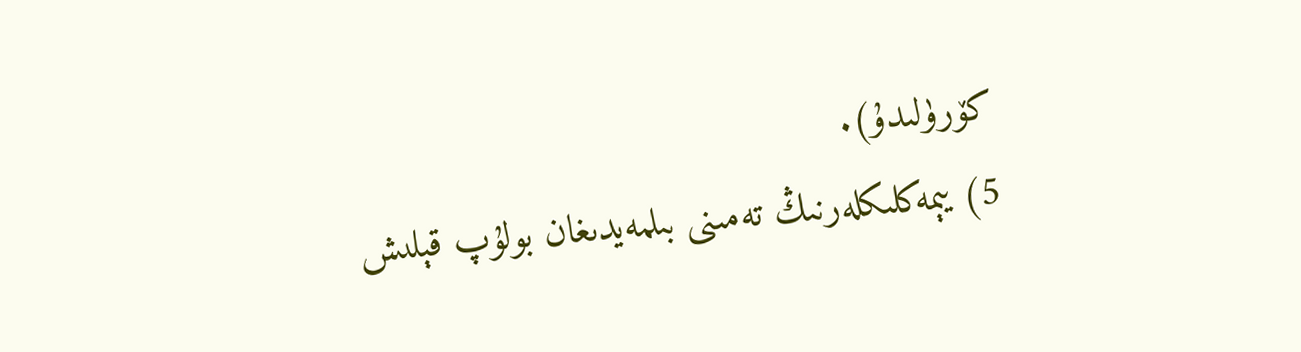كۆرۈلىدۇ).
5) يېمەكلىكلەرنىڭ تەمىنى بىلمەيدىغان بولۇپ قېلىش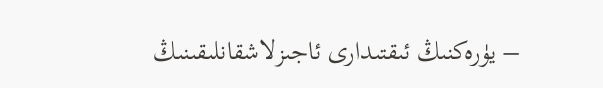– يۈرەكنىڭ ئىقتىدارى ئاجىزلاشقانلىقىنىڭ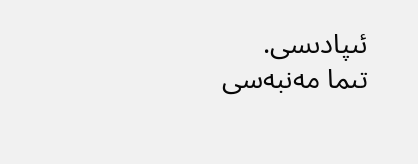ئىپادىسى.
تىما مەنبەسى